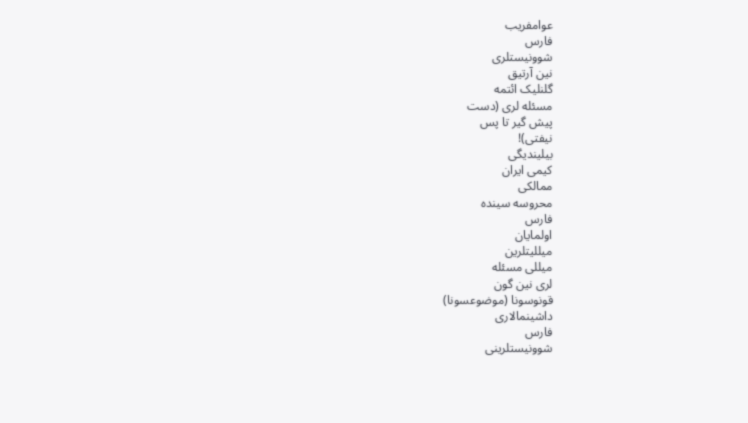عوامفریب
فارس
شوونیستلری
نین آرتیق
گلنلیک ائتمه
مسئله لری (دست
پیش گیر تا پس
نیفتی)!
بیلیندیگی
کیمی ایران
ممالکی
محروسه سینده
فارس
اولمایان
میللیتلرین
میللی مسئله
لری نین گون
قونوسونا (موضوعسونا)
داشینمالاری
فارس
شوونیستلرینی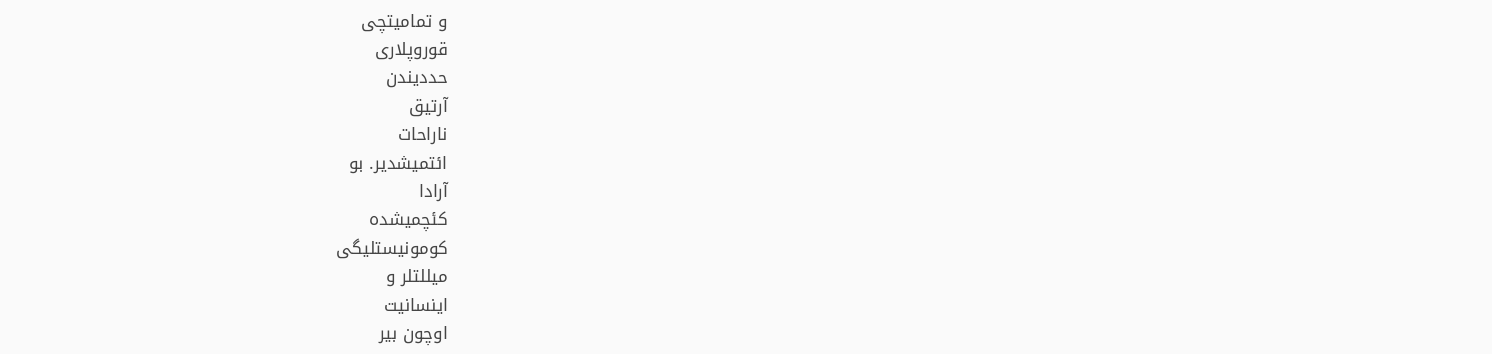و تمامیتچی
قوروپلاری
حددیندن
آرتیق
ناراحات
ائتمیشدیر. بو
آرادا
کئچمیشده
کومونیستلیگی
میللتلر و
اینسانیت
اوچون بیر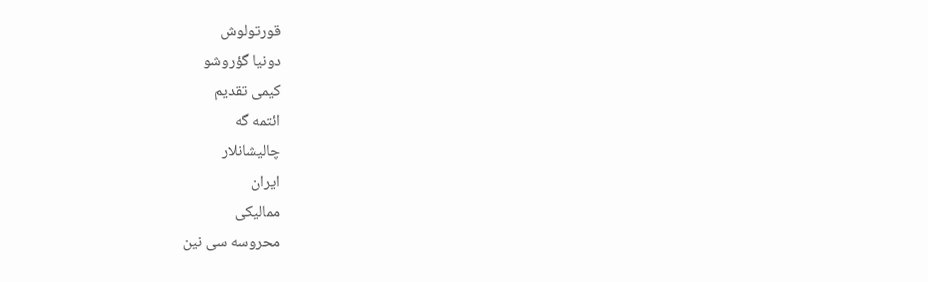قورتولوش
دونیا گؤروشو
کیمی تقدیم
ائتمه گه
چالیشانلار
ایران
ممالیکی
محروسه سی نین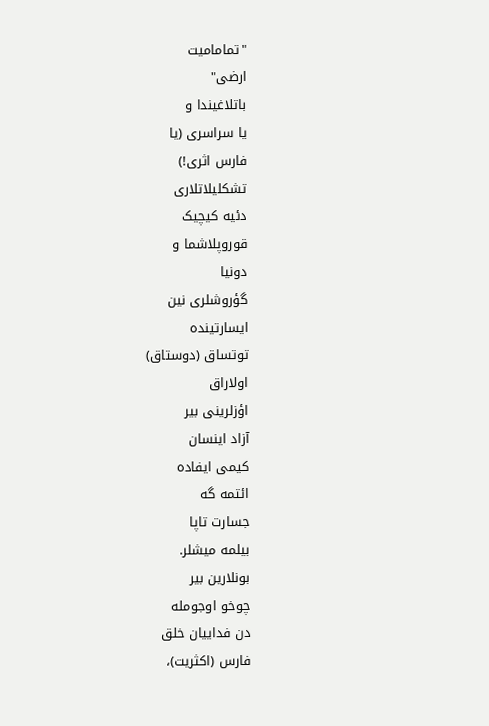"تمامامیت
ارضی"
باتلاغیندا و
یا سراسری (یا
فارس اثری!)
تشکلیلاتلاری
دئیه کیچیک
قوروپلاشما و
دونیا
گؤروشلری نین
ایسارتینده
توتساق (دوستاق)
اولاراق
اؤزلرینی بیر
آزاد اینسان
کیمی ایفاده
ائتمه گه
جسارت تاپا
بیلمه میشلر.
بونلارین بیر
چوخو اوجومله
دن فداییان خلق
فارس (اکثریت)،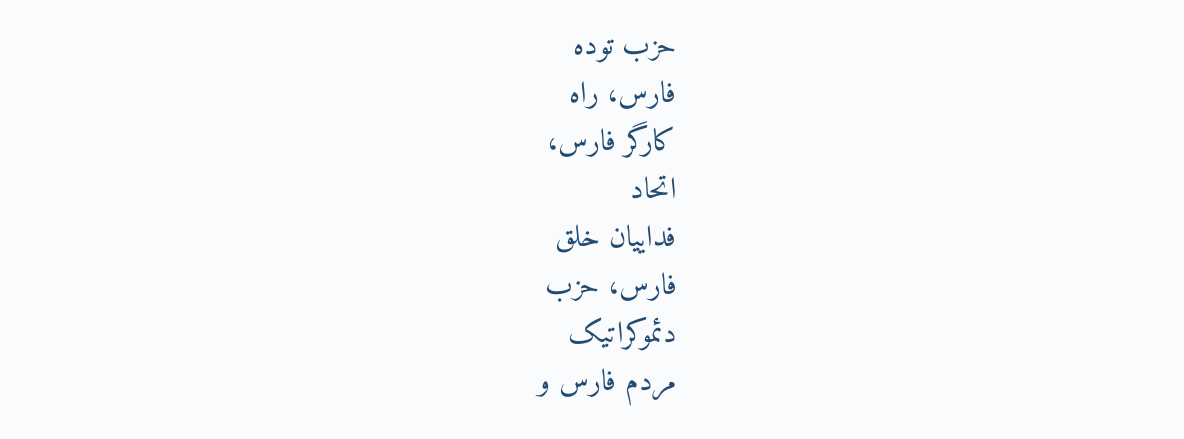حزب توده
فارس، راه
کارگر فارس،
اتحاد
فداییان خلق
فارس، حزب
دئموکراتیک
مردم فارس و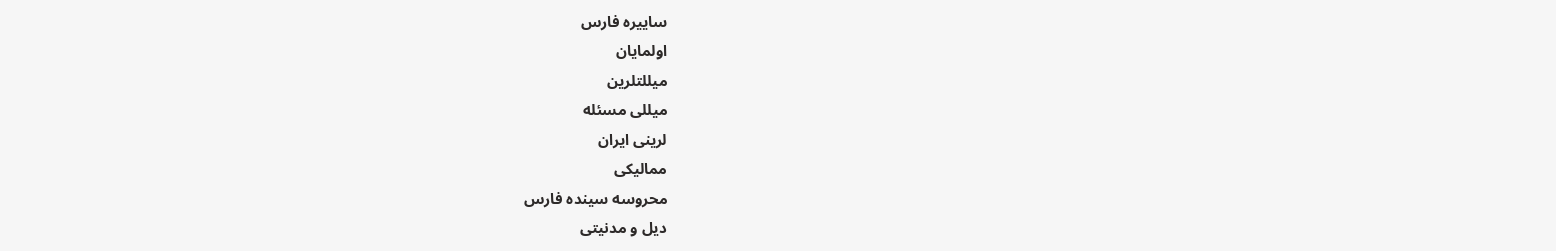ساییره فارس
اولمایان
میللتلرین
میللی مسئله
لرینی ایران
ممالیکی
محروسه سینده فارس
دیل و مدنیتی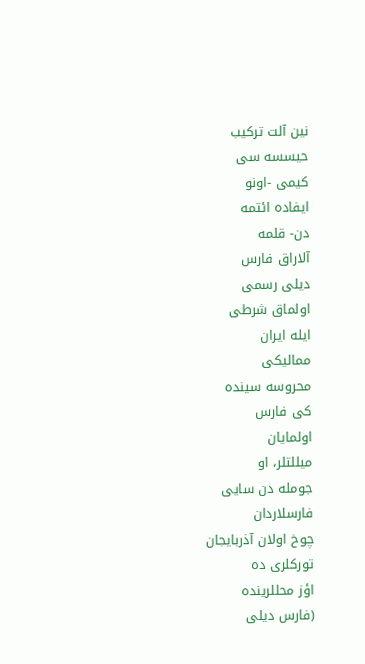نین آلت ترکیب
حیسسه سی
کیمی -اونو
ایفاده ائتمه
دن- قلمه
آلاراق فارس
دیلی رسمی
اولماق شرطی
ایله ایران
ممالیکی
محروسه سینده
کی فارس
اولمایان
میللتلر، او
جومله دن سایی
فارسلاردان
چوخ اولان آذربایجان
تورکلری ده
اؤز محللرینده
(فارس دیلی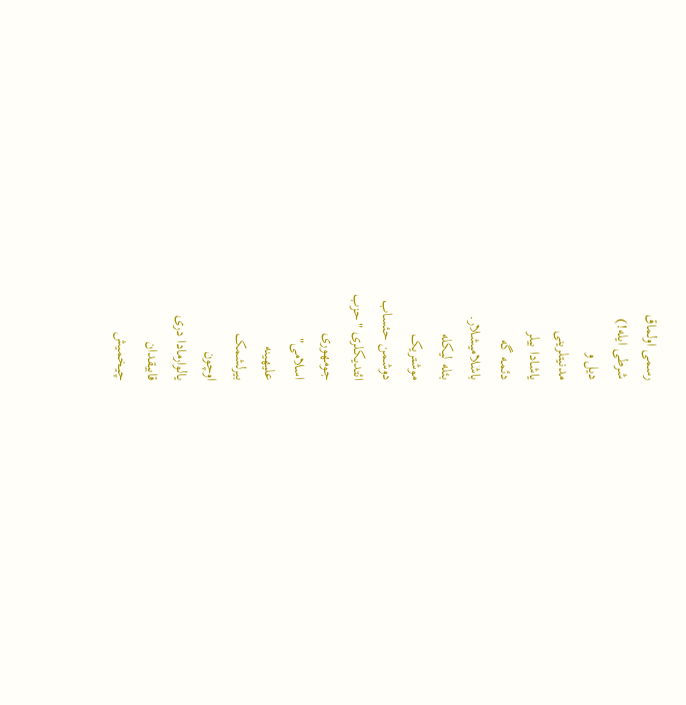رسمی اولماق
شرطی ایله!)
دیل و
مدنیتلرینی
یاشادا بیلر
دئمه گه
باشلامیشلار.
بئله لیکله
موشتریک
دوشمن حئساب
ائتدیکلری "حزب
جومهوری
اسلامی"
علیهینه
بیرلشمک
اوچون
یالوارمادا دری
قابیقدان
چیخمیش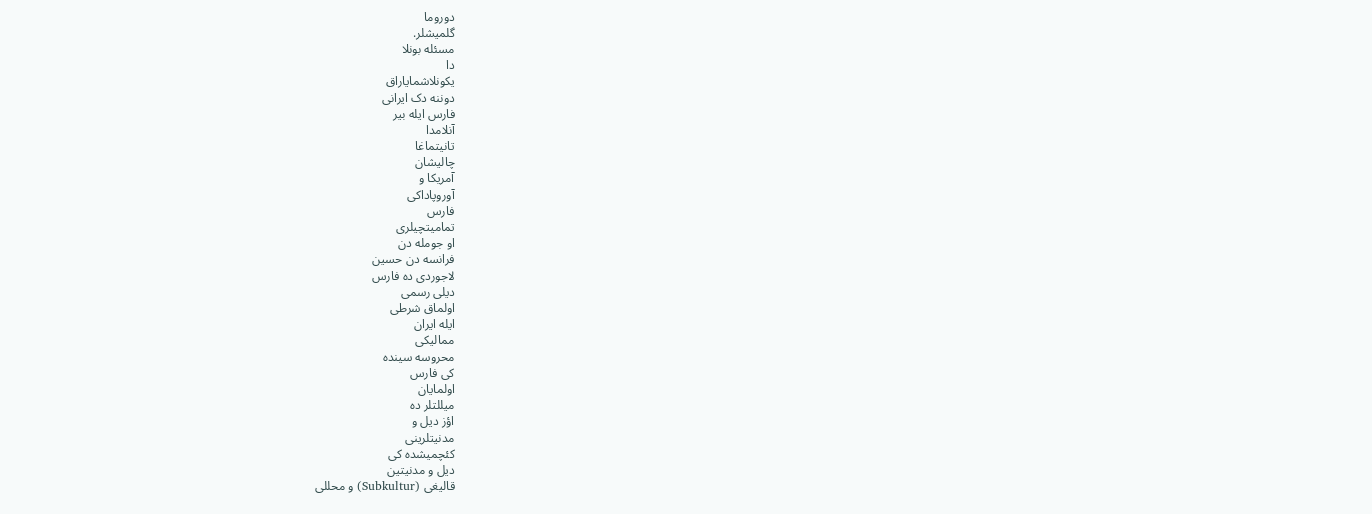دوروما
گلمیشلر.
مسئله بونلا
دا
یکونلاشمایاراق
دوننه دک ایرانی
فارس ایله بیر
آنلامدا
تانیتماغا
چالیشان
آمریکا و
آوروپاداکی
فارس
تمامیتچیلری
او جومله دن
فرانسه دن حسین
لاجوردی ده فارس
دیلی رسمی
اولماق شرطی
ایله ایران
ممالیکی
محروسه سینده
کی فارس
اولمایان
میللتلر ده
اؤز دیل و
مدنیتلرینی
کئچمیشده کی
دیل و مدنیتین
قالیغی (Subkultur) و محللی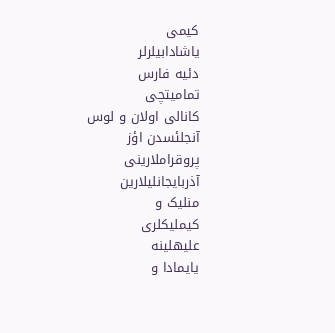کیمی
یاشادابیلرلر
دئیه فارس
تمامیتچی
کانالی اولان و لوس
آنجلئسدن اؤز
پروقراملارینی
آذربایجانلیلارین
منلیک و
کیملیکلری
علیهلینه
یایمادا و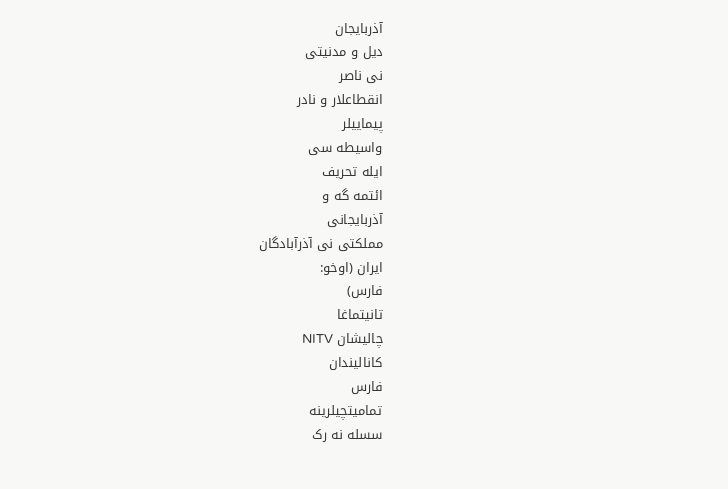آذربایجان
دیل و مدنیتی
نی ناصر
انقطاعلار و نادر
پیماییلر
واسیطه سی
ایله تحریف
ائتمه گه و
آذربایجانی
مملکتی نی آذرآبادگان
ایران (اوخو:
فارس)
تانیتماغا
چالیشان NITV
کانالیندان
فارس
تمامیتچیلرینه
سسله نه رک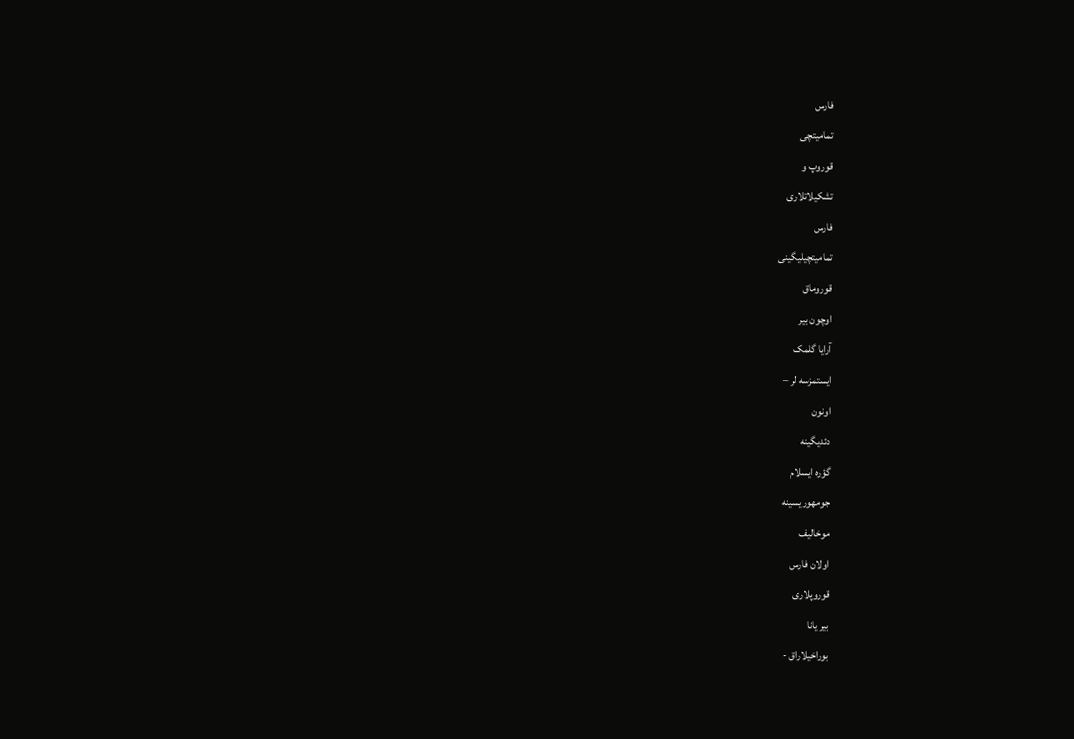فارس
تمامیتچی
قوروپ و
تشکیلاتلاری
فارس
تمامیتچیلیگینی
قوروماق
اوچون بیر
آرایا گلمک
ایستمزسه لر –
اونون
دئدیگینه
گؤره ایسلام
جومهوریسینه
موخالیف
اولان فارس
قوروپلاری
بیر یانا
بوراخیلاراق -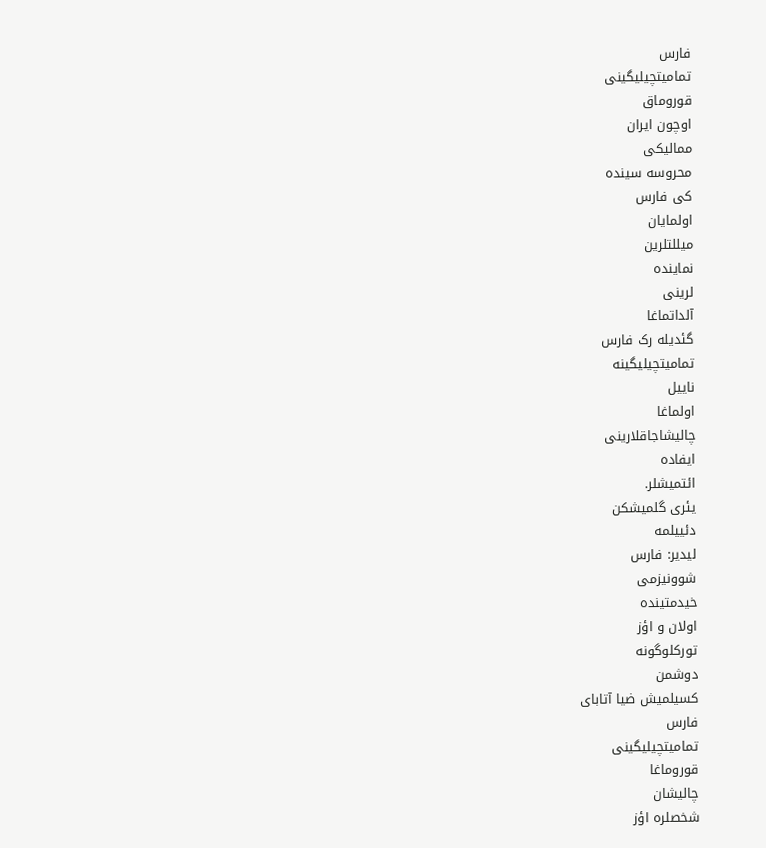فارس
تمامیتچیلیگینی
قوروماق
اوچون ایران
ممالیکی
محروسه سینده
کی فارس
اولمایان
میللتلرین
نماینده
لرینی
آلداتماغا
گئدیله رک فارس
تمامیتچیلیگینه
ناییل
اولماغا
چالیشاجاقلارینی
ایفاده
ائتمیشلر.
یئری گلمیشکن
دئییلمه
لیدیر: فارس
شوونیزمی
خیدمتینده
اولان و اؤز
تورکلوگونه
دوشمن
کسیلمیش ضیا آتابای
فارس
تمامیتچیلیگینی
قوروماغا
چالیشان
شخصلره اؤز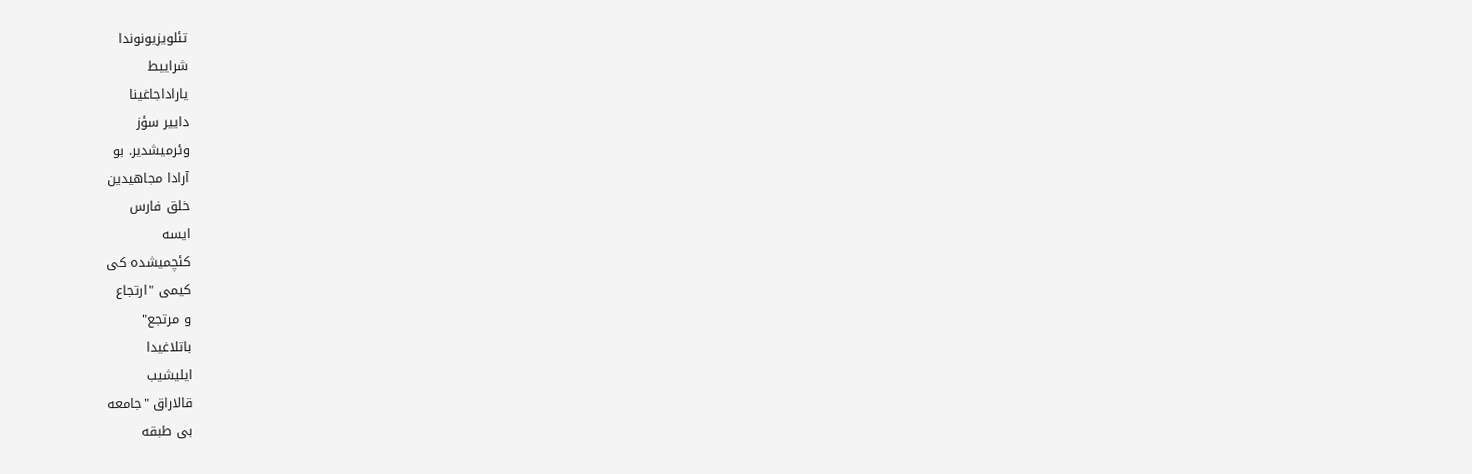تئلویزیونوندا
شراییط
یاراداجاغینا
داییر سؤز
وئرمیشدیر. بو
آرادا مجاهیدین
خلق فارس
ایسه
کئچمیشده کی
کیمی "ارتجاع
و مرتجع"
باتلاغیدا
ایلیشیب
قالاراق "جامعه
بی طبقه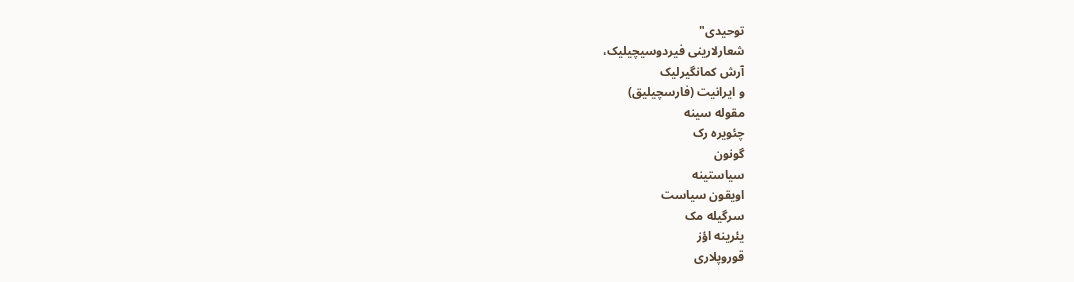توحیدی"
شعارلارینی فیردوسیچیلیک،
آرش کمانگیرلیک
و ایرانیت (فارسچیلیق)
مقوله سینه
چئویره رک
گونون
سیاستینه
اویقون سیاست
سرگیله مک
یئرینه اؤز
قوروپلاری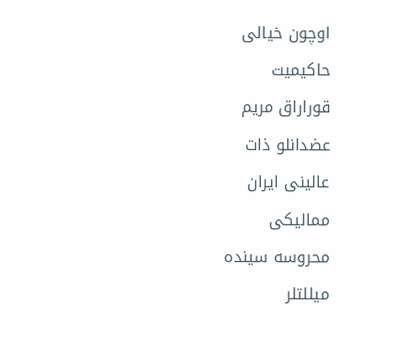اوچون خیالی
حاکیمیت
قوراراق مریم
عضدانلو ذات
عالینی ایران
ممالیکی
محروسه سینده
میللتلر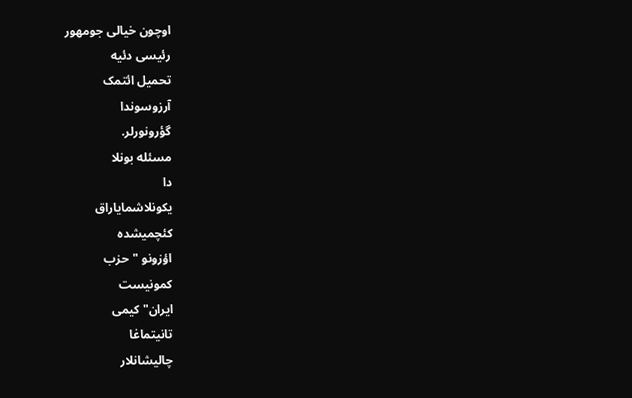اوچون خیالی جومهور
رئیسی دئیه
تحمیل ائتمک
آرزوسوندا
گؤرونورلر.
مسئله بونلا
دا
یکونلاشمایاراق
کئچمیشده
اؤزونو "حزب
کمونیست
ایران" کیمی
تانیتماغا
چالیشانلار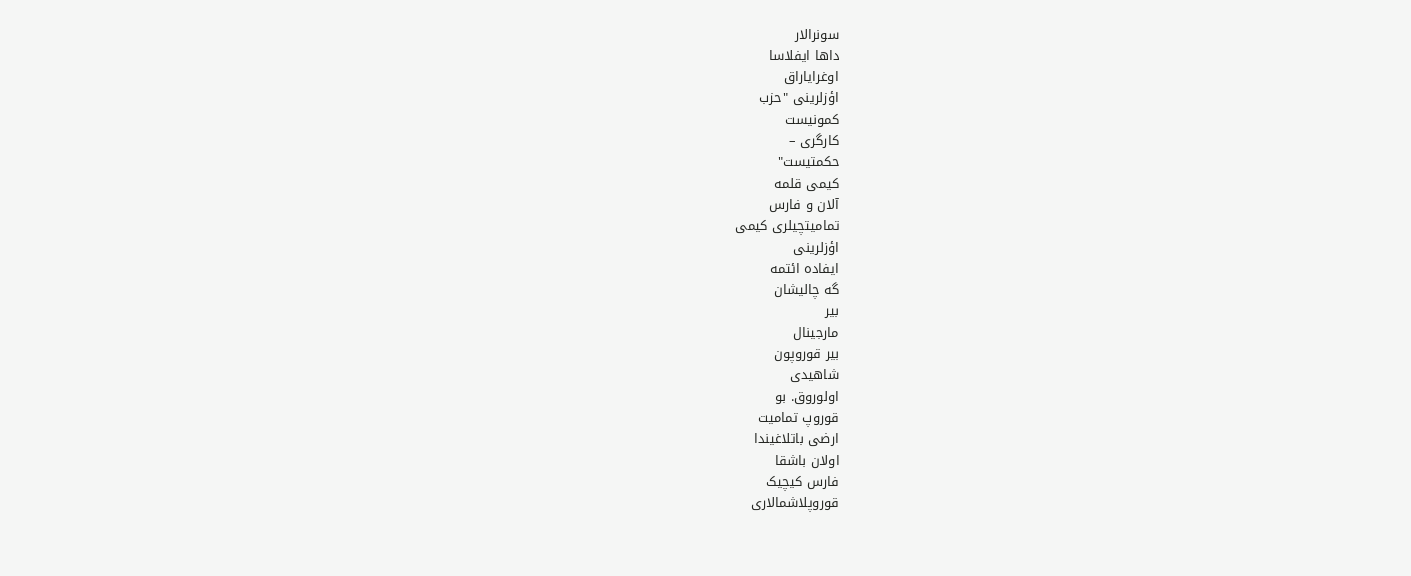سونرالار
داها ایفلاسا
اوغرایاراق
اؤزلرینی "حزب
کمونیست
کارگری –
حکمتیست"
کیمی قلمه
آلان و فارس
تمامیتچیلری کیمی
اؤزلرینی
ایفاده ائتمه
گه چالیشان
بیر
مارجینال
بیر قوروپون
شاهیدی
اولوروق. بو
قوروپ تمامیت
ارضی باتلاغیندا
اولان باشقا
فارس کیچیک
قوروپلاشمالاری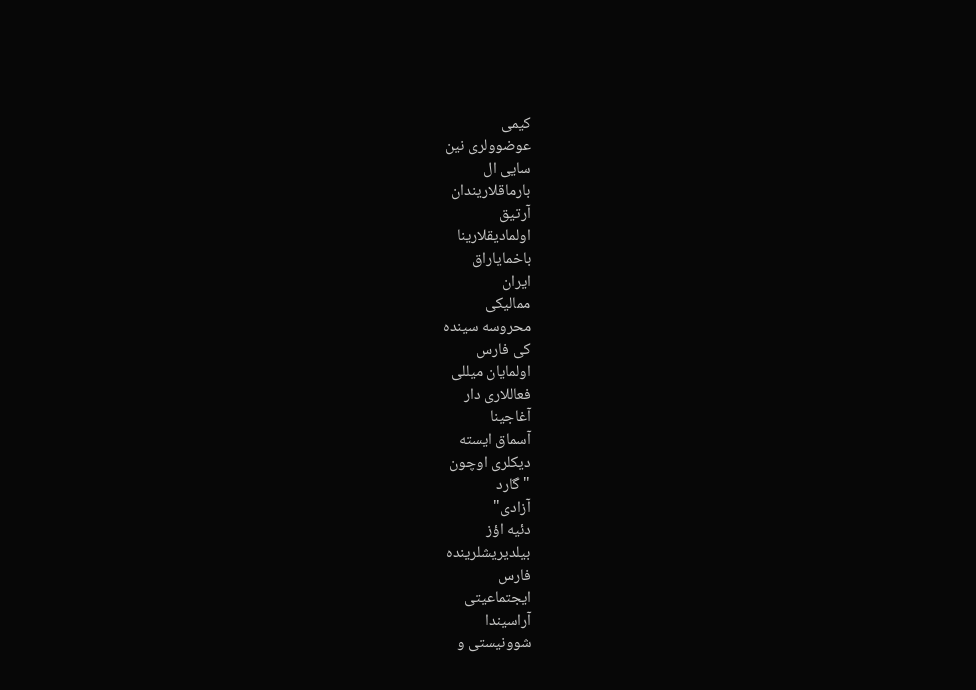کیمی
عوضوولری نین
سایی ال
بارماقلاریندان
آرتیق
اولمادیقلارینا
باخمایاراق
ایران
ممالیکی
محروسه سینده
کی فارس
اولمایان میللی
فعاللاری دار
آغاجینا
آسماق ایسته
دیکلری اوچون
"گارد
آزادی"
دئیه اؤز
بیلدیریشلرینده
فارس
ایجتماعیتی
آراسیندا
شوونیستی و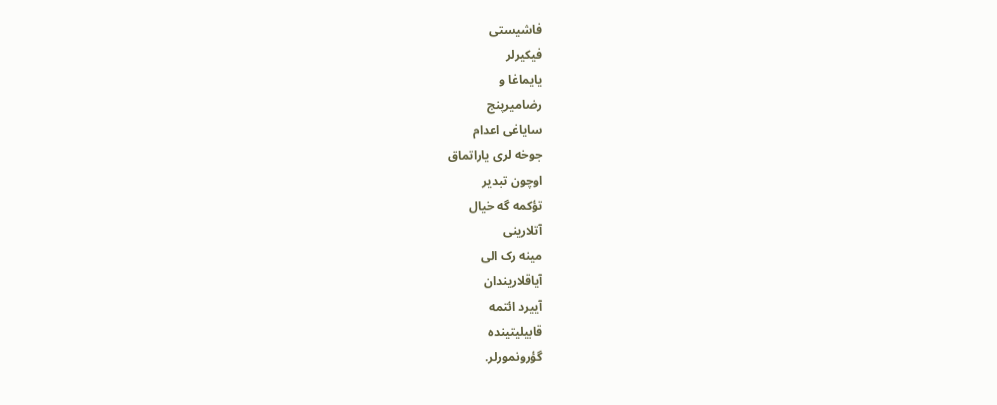فاشیستی
فیکیرلر
یایماغا و
رضامیرپنج
سایاغی اعدام
جوخه لری یاراتماق
اوچون تبدیر
تؤکمه گه خیال
آتلارینی
مینه رک الی
آیاقلاریندان
آییرد ائتمه
قابیلیتینده
گؤرونمورلر.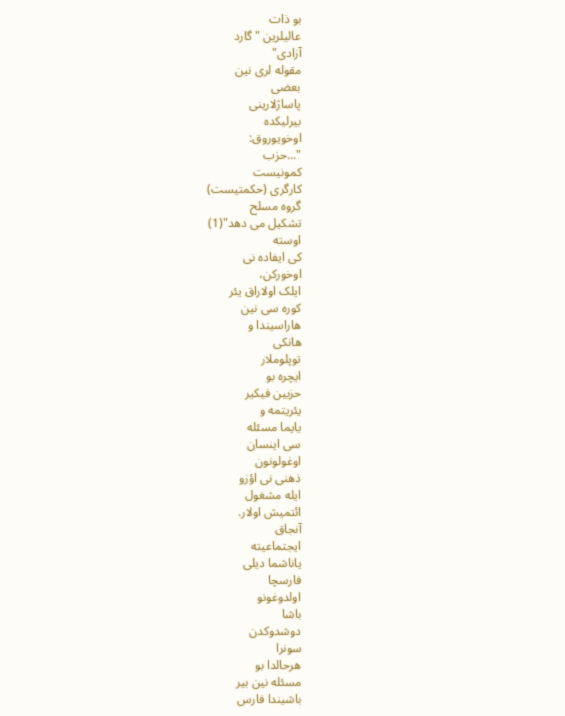بو ذات
عالیلرین "گارد
آزادی"
مقوله لری نین
بعضی
پاساژلارینی
بیرلیکده
اوخویوروق:
"...حزب
کمونيست
کارگری (حکمتيست)
گروه مسلح
تشکيل می دهد"(1)
اوسته
کی ایفاده نی
اوخورکن،
ایلک اولاراق یئر
کوره سی نین
هاراسیندا و
هانکی
توپلوملار
ایچره بو
حزبین فیکیر
یئریتمه و
یایما مسئله
سی اینسان
اوغولونون
ذهنی نی اؤزو
ایله مشغول
ائتمیش اولار.
آنجاق
ایجتماعیته
یاناشما دیلی
فارسچا
اولدوغونو
باشا
دوشدوکدن
سونرا
هرحالدا بو
مسئله نین بیر
باشیندا فارس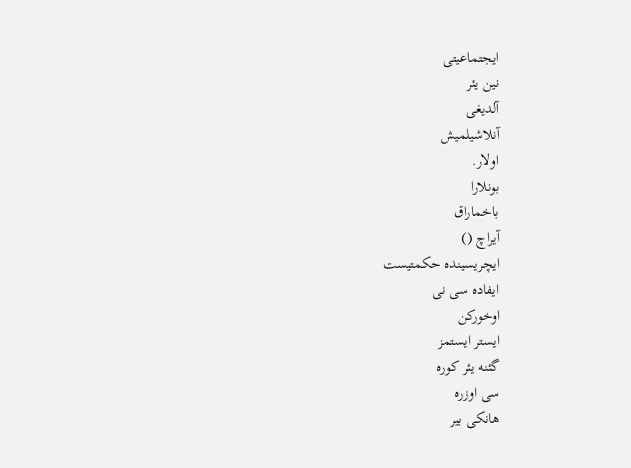ایجتماعیتی
نین یئر
آلدیغی
آنلاشیلمیش
اولار.
بونلارا
باخماراق
آیراچ ()
ایچریسینده حکمتیست
ایفاده سی نی
اوخورکن
ایستر ایستمز
گئنه یئر کوره
سی اوزره
هانکی بیر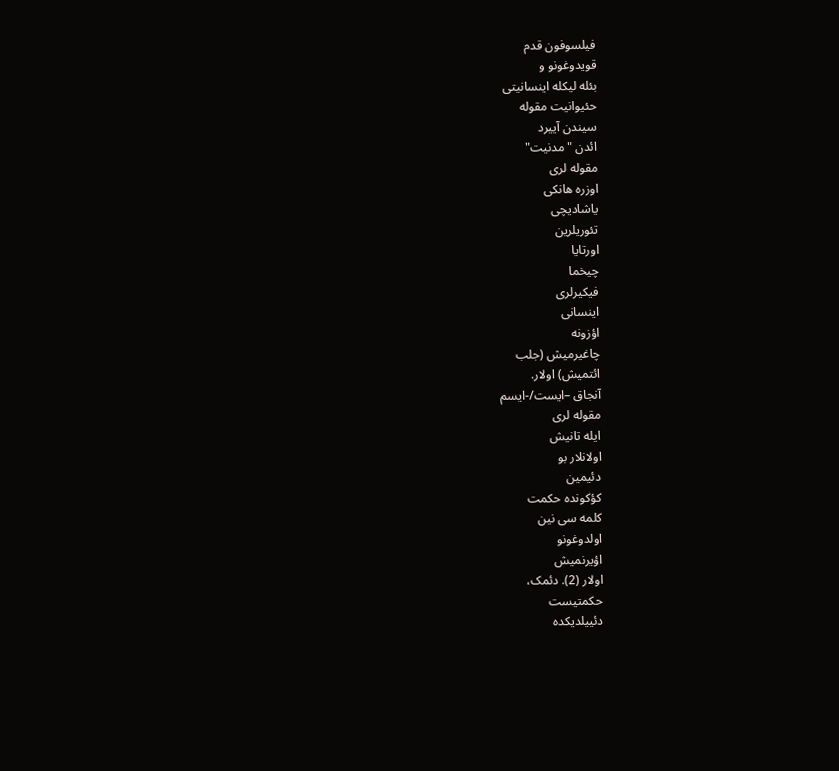فیلسوفون قدم
قویدوغونو و
بئله لیکله اینسانیتی
حئیوانیت مقوله
سیندن آییرد
ائدن "مدنیت"
مقوله لری
اوزره هانکی
یاشادیچی
تئوریلرین
اورتایا
چیخما
فیکیرلری
اینسانی
اؤزونه
چاغیرمیش (جلب
ائتمیش) اولار.
آنجاق –ایست/-ایسم
مقوله لری
ایله تانیش
اولانلار بو
دئیمین
کؤکونده حکمت
کلمه سی نین
اولدوغونو
اؤیرنمیش
اولار (2). دئمک،
حکمتیست
دئییلدیکده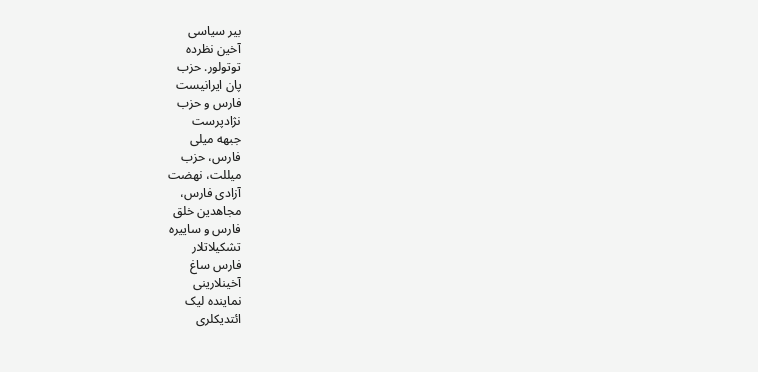بیر سیاسی
آخین نظرده
توتولور. حزب
پان ایرانیست
فارس و حزب
نژادپرست
جبهه میلی
فارس، حزب
میللت، نهضت
آزادی فارس،
مجاهدین خلق
فارس و ساییره
تشکیلاتلار
فارس ساغ
آخینلارینی
نماینده لیک
ائتدیکلری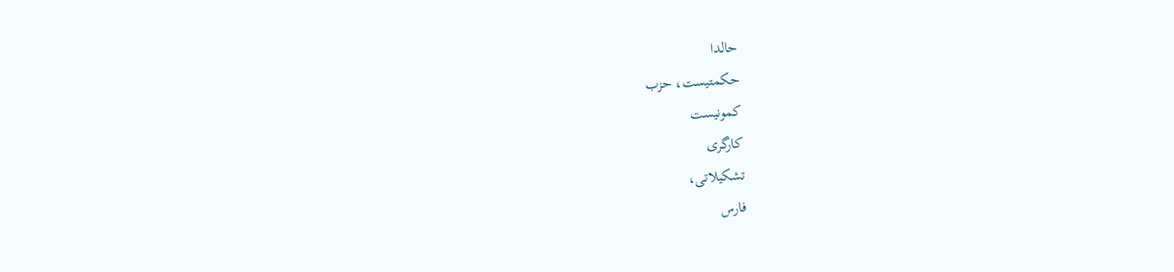حالدا
حکمتیست، حزب
کمونیست
کارگری
تشکیلاتی،
فارس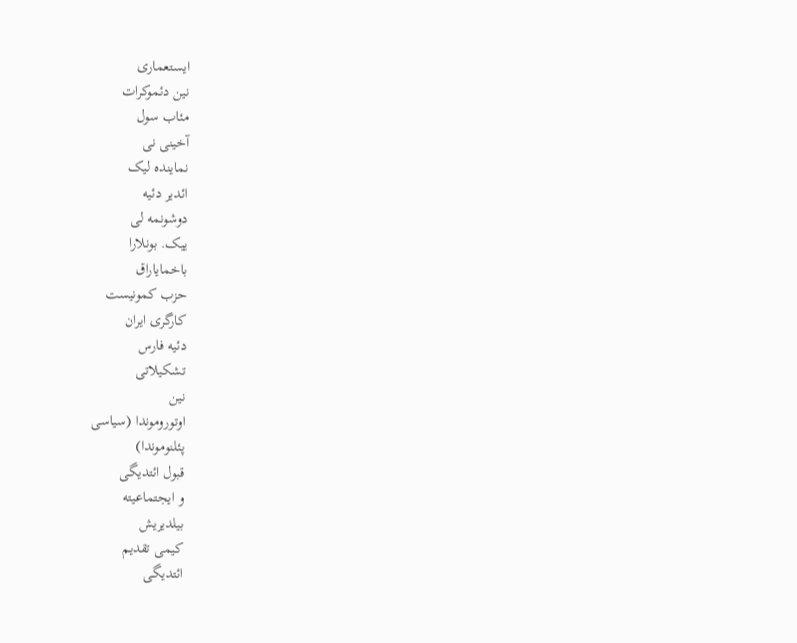ایستعماری
نین دئموکرات
مئاب سول
آخینی نی
نماینده لیک
ائدیر دئیه
دوشونمه لی
ییک. بونلارا
باخمایاراق
حزب کمونیست
کارگری ایران
دئیه فارس
تشکیلاتی
نین
اوتوروموندا (سیاسی
پئلنوموندا)
قبول ائتدیگی
و ایجتماعیته
بیلدیریش
کیمی تقدیم
ائتدیگی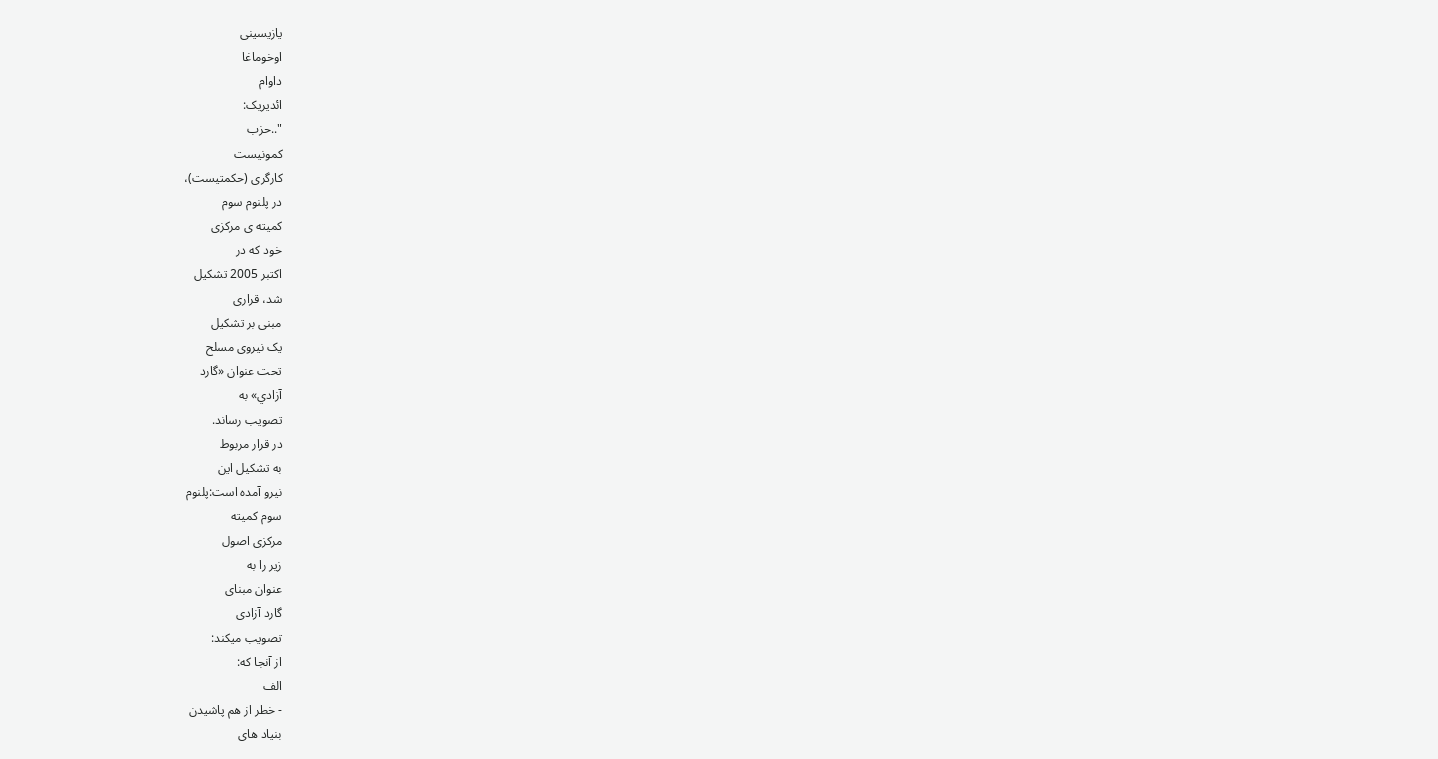یازیسینی
اوخوماغا
داوام
ائدیریک:
"..حزب
کمونيست
کارگری (حکمتيست)،
در پلنوم سوم
کميته ی مرکزی
خود که در
اکتبر 2005 تشکيل
شد، قراری
مبنی بر تشکيل
يک نيروی مسلح
تحت عنوان «گارد
آزادي» به
تصويب رساند.
در قرار مربوط
به تشکيل اين
نيرو آمده است:پلنوم
سوم کميته
مرکزی اصول
زير را به
عنوان مبنای
گارد آزادی
تصويب ميکند:
از آنجا که:
الف
- خطر از هم پاشيدن
بنياد های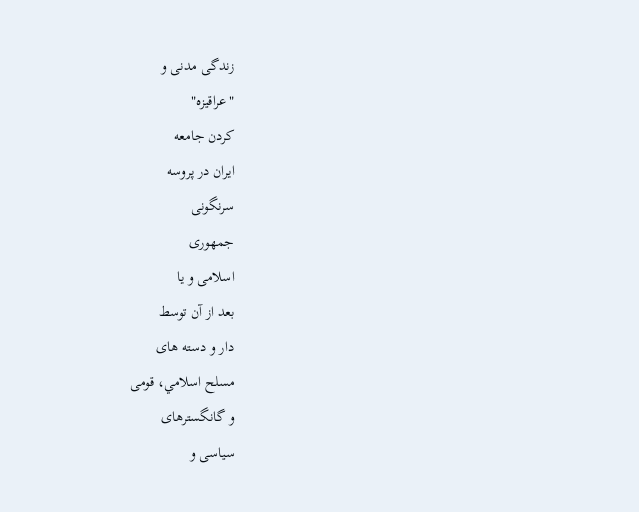زندگی مدنی و
"عراقيزه"
کردن جامعه
ايران در پروسه
سرنگونی
جمهوری
اسلامی و يا
بعد از آن توسط
دار و دسته های
مسلح اسلامي، قومی
و گانگسترهای
سياسی و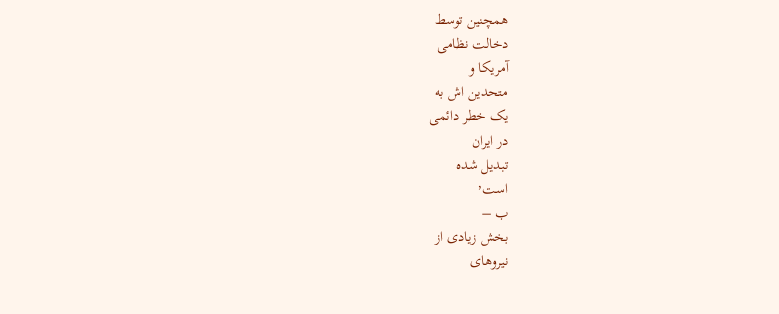همچنين توسط
دخالت نظامی
آمريکا و
متحدين اش به
يک خطر دائمی
در ايران
تبديل شده
است٬
ب –
بخش زيادی از
نيروهای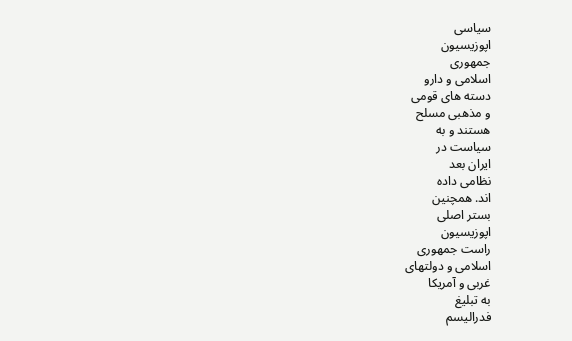سياسی
اپوزيسيون
جمهوری
اسلامی و دارو
دسته های قومی
و مذهبی مسلح
هستند و به
سياست در
ايران بعد
نظامی داده
اند. همچنين
بستر اصلی
اپوزيسيون
راست جمهوری
اسلامی و دولتهای
غربی و آمريکا
به تبليغ
فدراليسم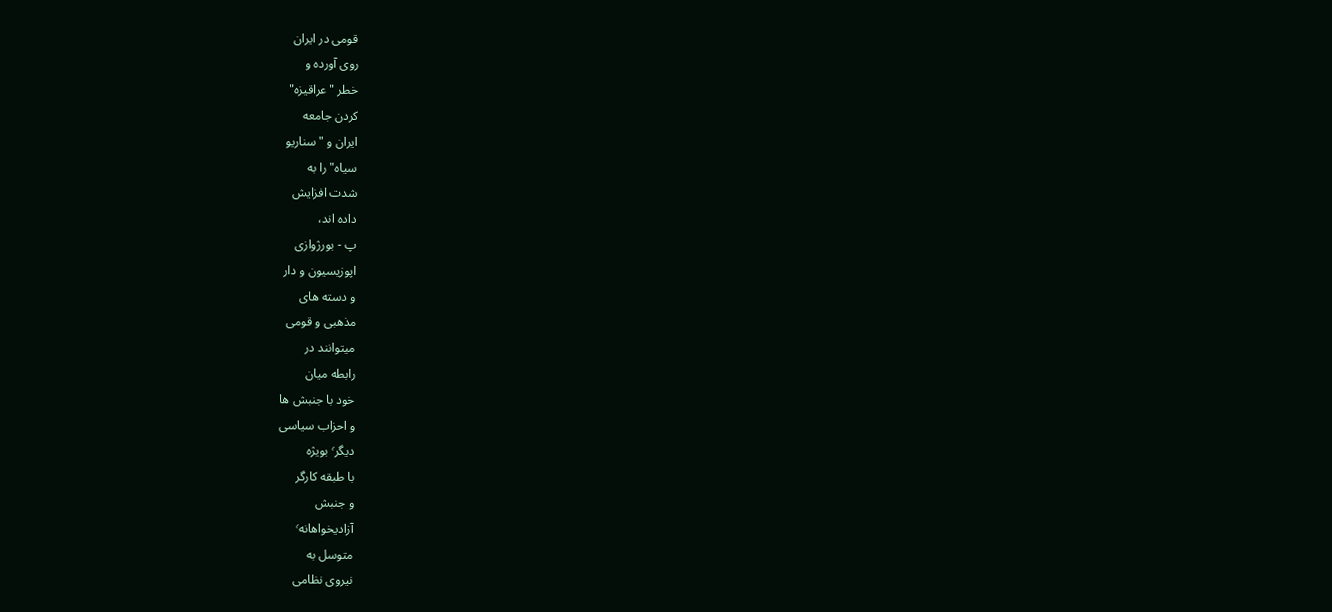قومی در ايران
روی آورده و
خطر "عراقيزه"
کردن جامعه
ايران و "سناريو
سياه" را به
شدت افزايش
داده اند،
پ - بورژوازی
اپوزيسيون و دار
و دسته های
مذهبی و قومی
ميتوانند در
رابطه ميان
خود با جنبش ها
و احزاب سياسی
ديگر٬ بويژه
با طبقه کارگر
و جنبش
آزاديخواهانه٬
متوسل به
نيروی نظامی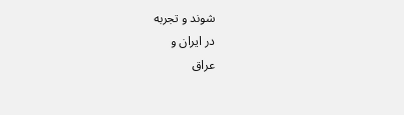شوند و تجربه
در ايران و
عراق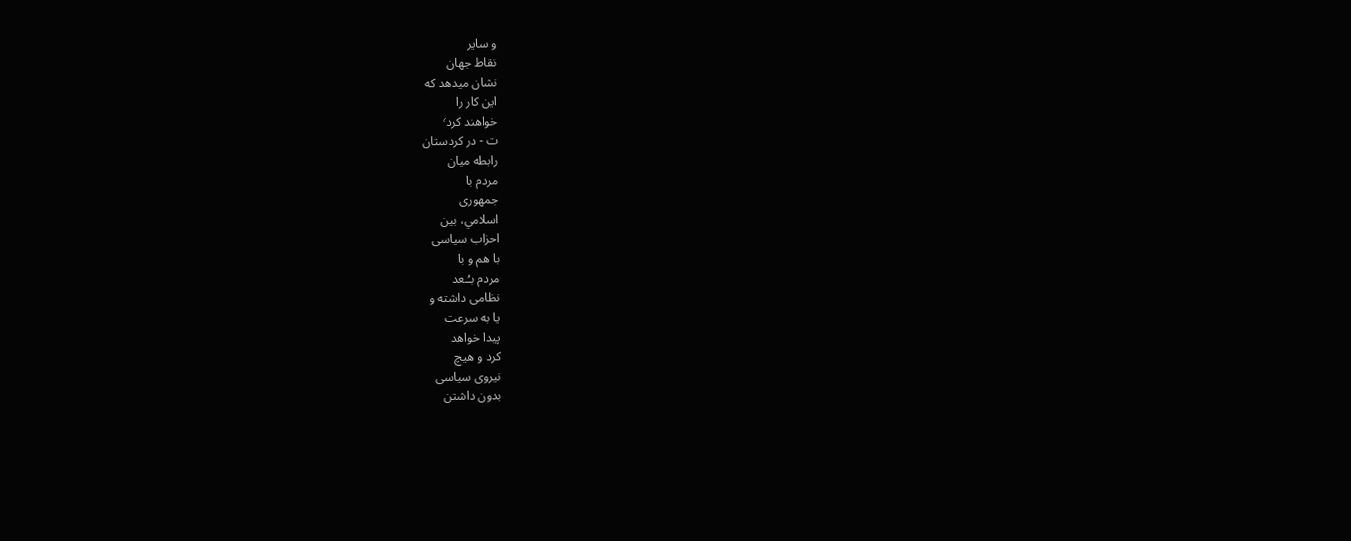و ساير
نقاط جهان
نشان ميدهد که
اين کار را
خواهند کرد٬
ت - در کردستان
رابطه ميان
مردم با
جمهوری
اسلامي، بين
احزاب سياسی
با هم و با
مردم بـُـعد
نظامی داشته و
يا به سرعت
پيدا خواهد
کرد و هيچ
نيروی سياسی
بدون داشتن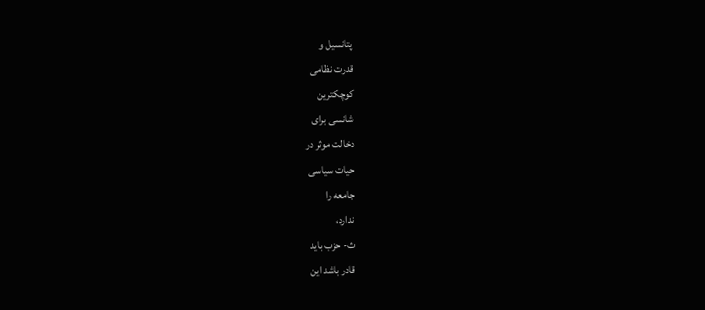پتانسيل و
قدرت نظامی
کوچکترين
شانسی برای
دخالت موثر در
حيات سياسی
جامعه را
ندارد،
ث- حزب بايد
قادر باشد اين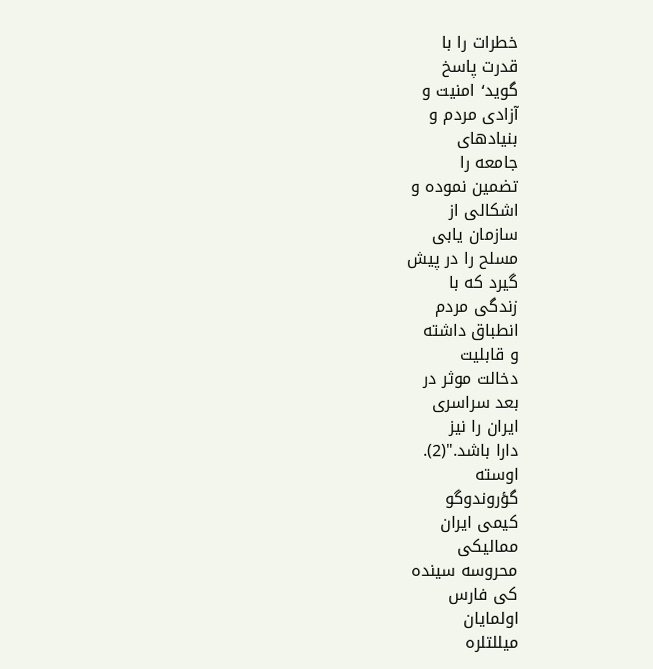خطرات را با
قدرت پاسخ
گويد٬ امنيت و
آزادی مردم و
بنيادهای
جامعه را
تضمين نموده و
اشکالی از
سازمان يابی
مسلح را در پيش
گيرد که با
زندگی مردم
انطباق داشته
و قابليت
دخالت موثر در
بعد سراسری
ايران را نيز
دارا باشد."(2).
اوسته
گؤروندوگو
کیمی ایران
ممالیکی
محروسه سینده
کی فارس
اولمایان
میللتلره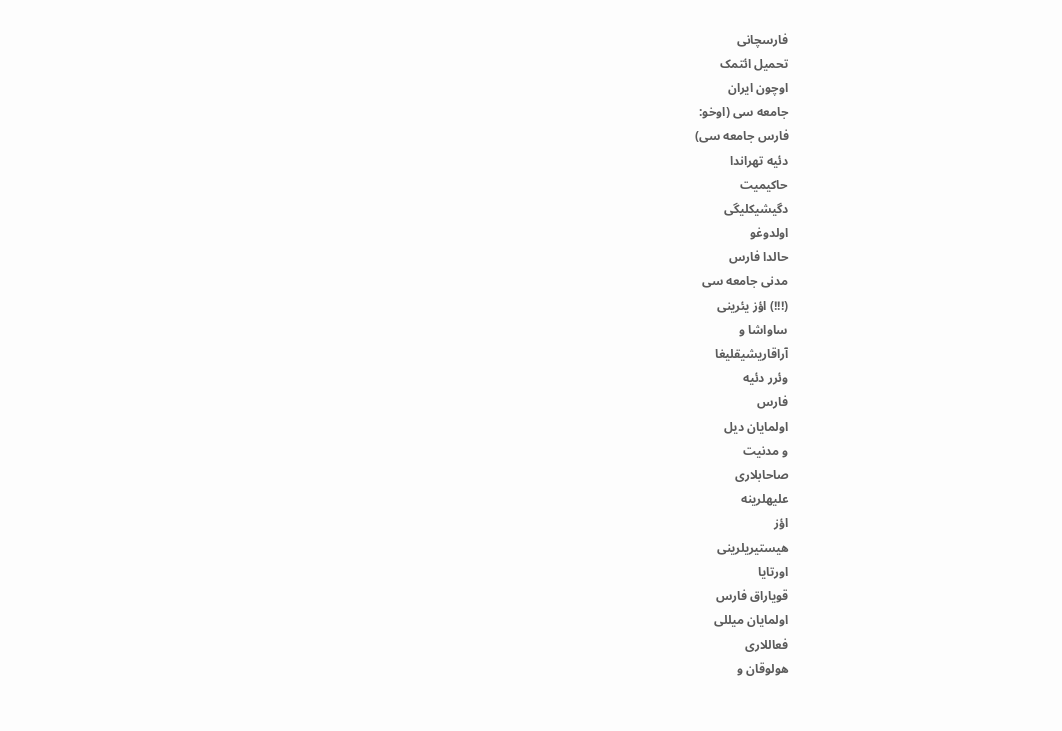فارسچانی
تحمیل ائتمک
اوچون ایران
جامعه سی (اوخو:
فارس جامعه سی)
دئیه تهراندا
حاکیمیت
دگیشیکلیگی
اولدوغو
حالدا فارس
مدنی جامعه سی
(!!!) اؤز یئرینی
ساواشا و
آراقاریشیقلیغا
وئرر دئیه
فارس
اولمایان دیل
و مدنیت
صاحابلاری
علیهلرینه
اؤز
هیستیریلرینی
اورتایا
قویاراق فارس
اولمایان میللی
فعاللاری
هولوقان و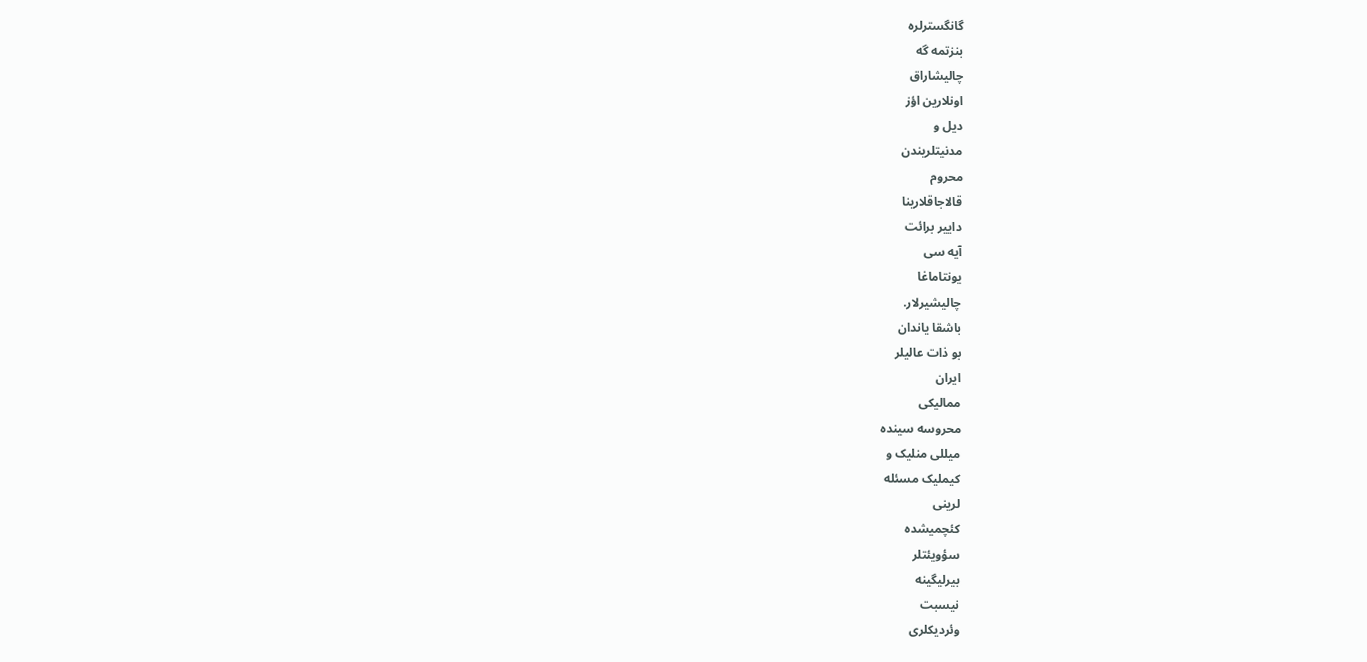گانگسترلره
بنزتمه گه
چالیشاراق
اونلارین اؤز
دیل و
مدنیتلریندن
محروم
قالاجاقلارینا
داییر برائت
آیه سی
یونتاماغا
چالیشیرلار.
باشقا یاندان
بو ذات عالیلر
ایران
ممالیکی
محروسه سینده
میللی منلیک و
کیملیک مسئله
لرینی
کئچمیشده
سؤویئتلر
بیرلیگینه
نیسبت
وئردیکلری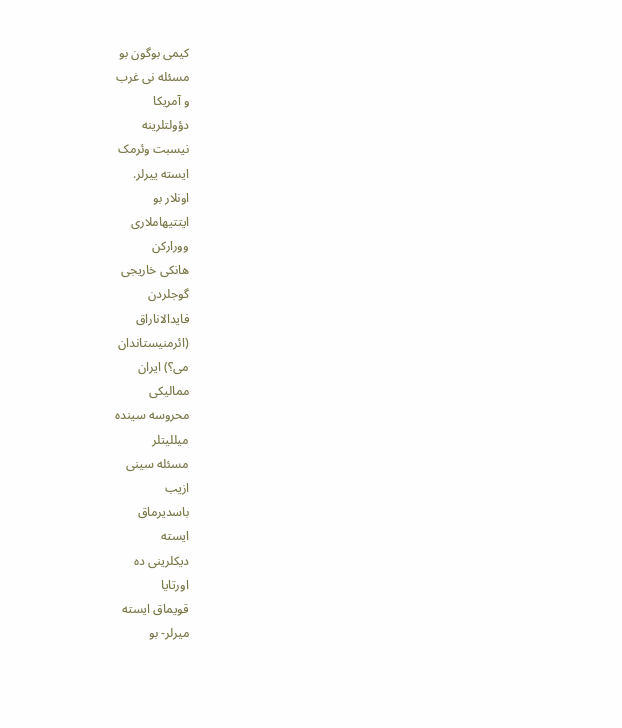کیمی بوگون بو
مسئله نی غرب
و آمریکا
دؤولتلرینه
نیسبت وئرمک
ایسته ییرلر.
اونلار بو
ایتتیهاملاری
وورارکن
هانکی خاریجی
گوجلردن
فایدالاناراق
(ائرمنیستاندان
می؟) ایران
ممالیکی
محروسه سینده
میللیتلر
مسئله سینی
ازیب
باسدیرماق
ایسته
دیکلرینی ده
اورتایا
قویماق ایسته
میرلر- بو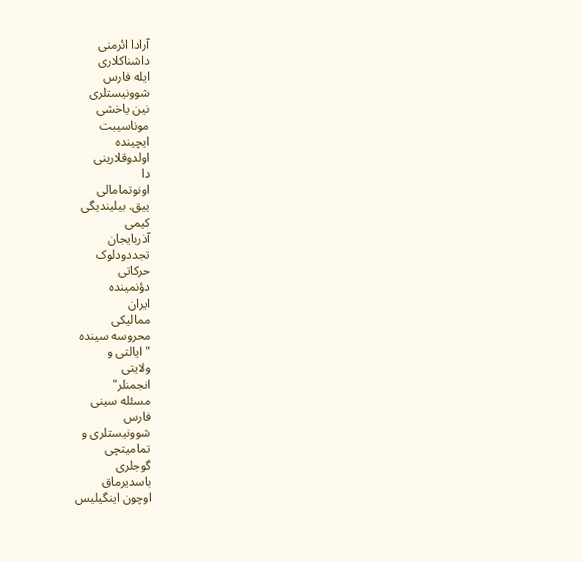آرادا ائرمنی
داشناکلاری
ایله فارس
شوونیستلری
نین یاخشی
موناسیبت
ایچینده
اولدوقلارینی
دا
اونوتمامالی
ییق. بیلیندیگی
کیمی
آذربایجان
تجددودلوک
حرکاتی
دؤنمینده
ایران
ممالیکی
محروسه سینده
"ایالتی و
ولایتی
انجمنلر"
مسئله سینی
فارس
شوونیستلری و
تمامیتچی
گوجلری
باسدیرماق
اوچون اینگیلیس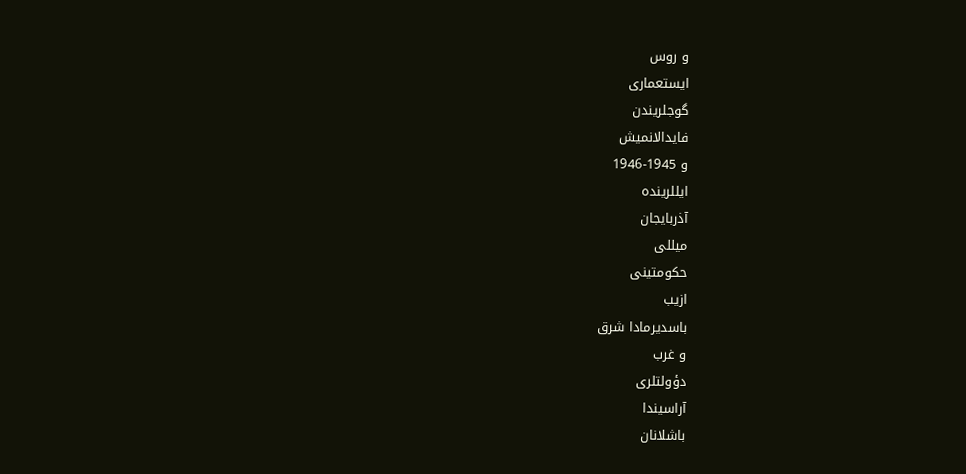و روس
ایستعماری
گوجلریندن
فایدالانمیش
و 1945-1946
ایللرینده
آذربایجان
میللی
حکومتینی
ازیب
باسدیرمادا شرق
و غرب
دؤولتلری
آراسیندا
باشلانان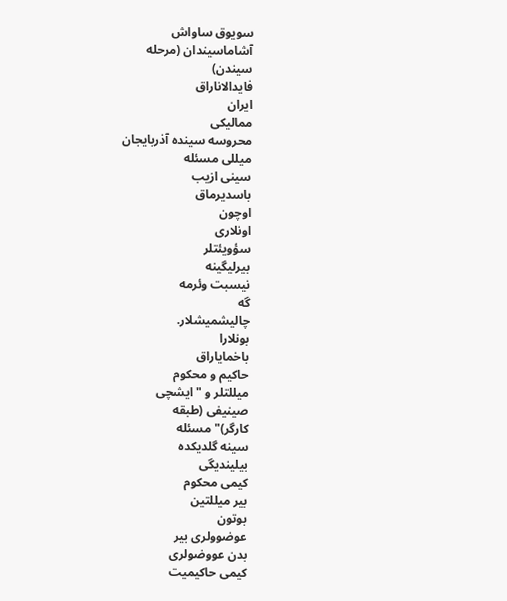سویوق ساواش
آشاماسیندان (مرحله
سیندن)
فایدالاناراق
ایران
ممالیکی
محروسه سینده آذربایجان
میللی مسئله
سینی ازیب
باسدیرماق
اوچون
اونلاری
سؤویئتلر
بیرلیگینه
نیسبت وئرمه
گه
چالیشمیشلار.
بونلارا
باخمایاراق
حاکیم و محکوم
میللتلر و "ایشچی
صینیفی (طبقه
کارگر)" مسئله
سینه گلدیکده
بیلیندیگی
کیمی محکوم
بیر میللتین
بوتون
عوضوولری بیر
بدن عووضولری
کیمی حاکیمیت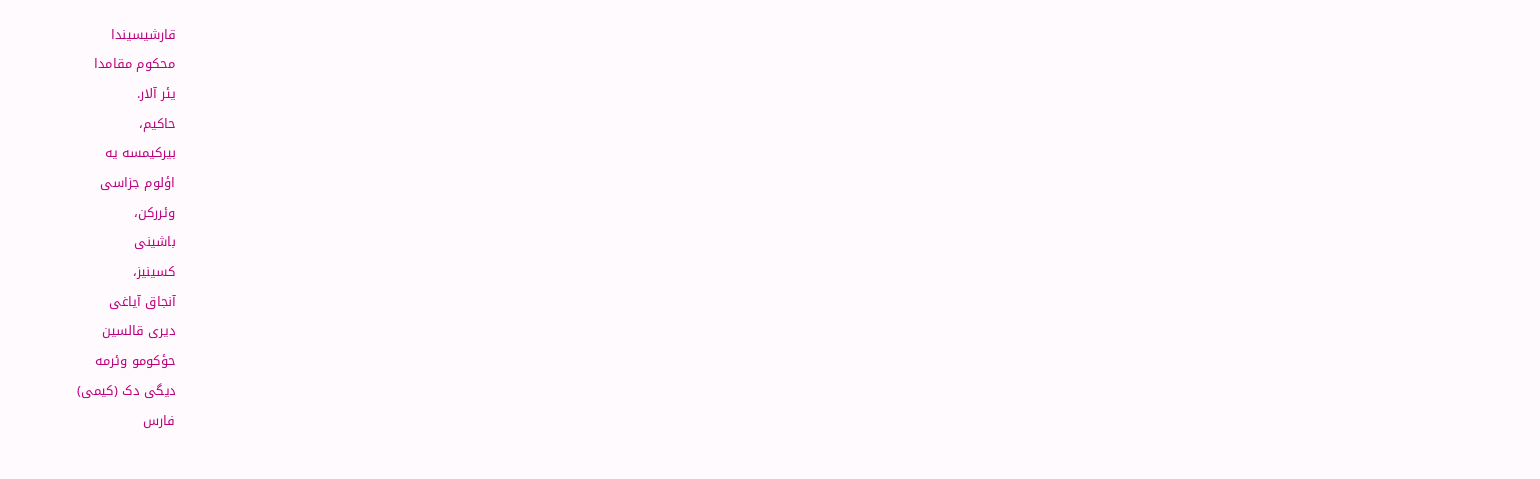قارشیسیندا
محکوم مقامدا
یئر آلار.
حاکیم،
بیرکیمسه یه
اؤلوم جزاسی
وئررکن،
باشینی
کسینیز،
آنجاق آیاغی
دیری قالسین
حؤکومو وئرمه
دیگی دک (کیمی)
فارس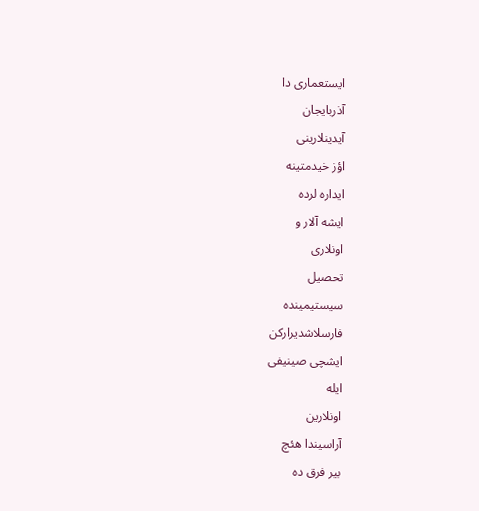ایستعماری دا
آذربایجان
آیدینلارینی
اؤز خیدمتینه
ایداره لرده
ایشه آلار و
اونلاری
تحصیل
سیستیمینده
فارسلاشدیرارکن
ایشچی صینیفی
ایله
اونلارین
آراسیندا هئچ
بیر فرق ده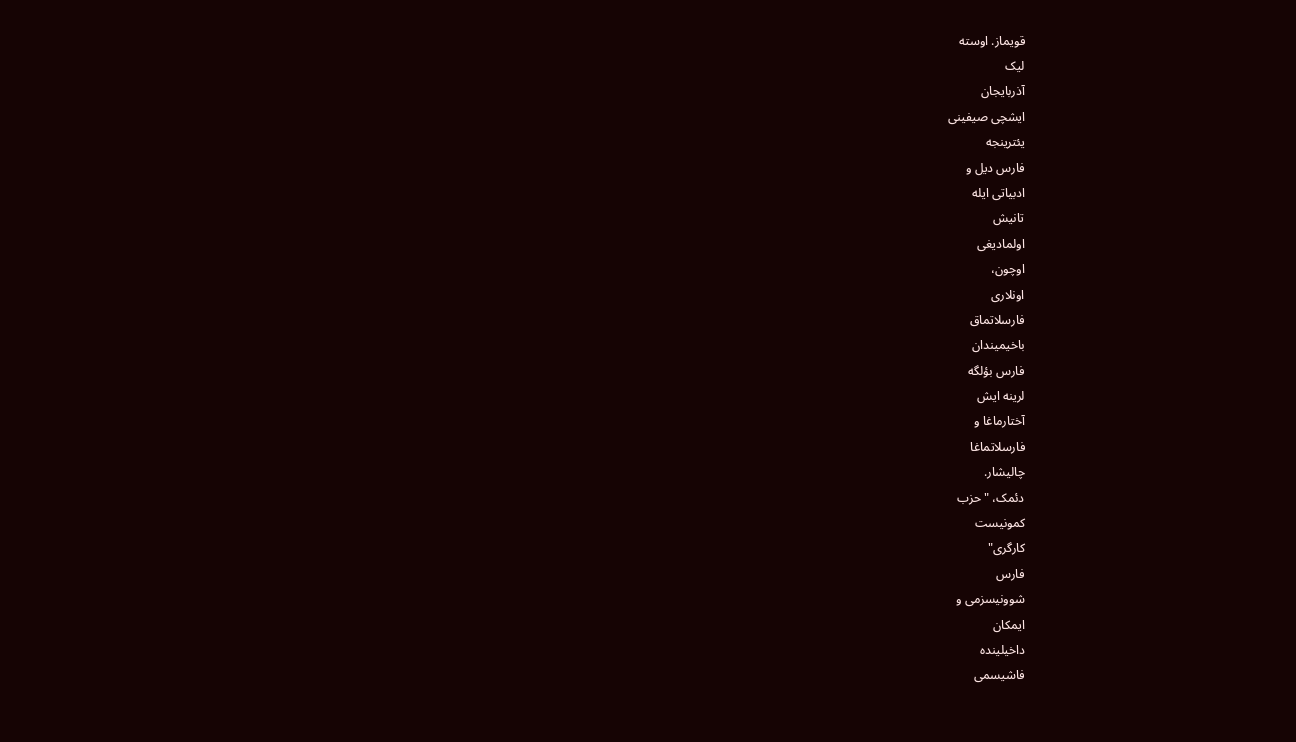قویماز. اوسته
لیک
آذربایجان
ایشچی صیفینی
یئترینجه
فارس دیل و
ادبیاتی ایله
تانیش
اولمادیغی
اوچون،
اونلاری
فارسلاتماق
باخیمیندان
فارس بؤلگه
لرینه ایش
آختارماغا و
فارسلاتماغا
چالیشار.
دئمک، "حزب
کمونیست
کارگری"
فارس
شوونیسزمی و
ایمکان
داخیلینده
فاشیسمی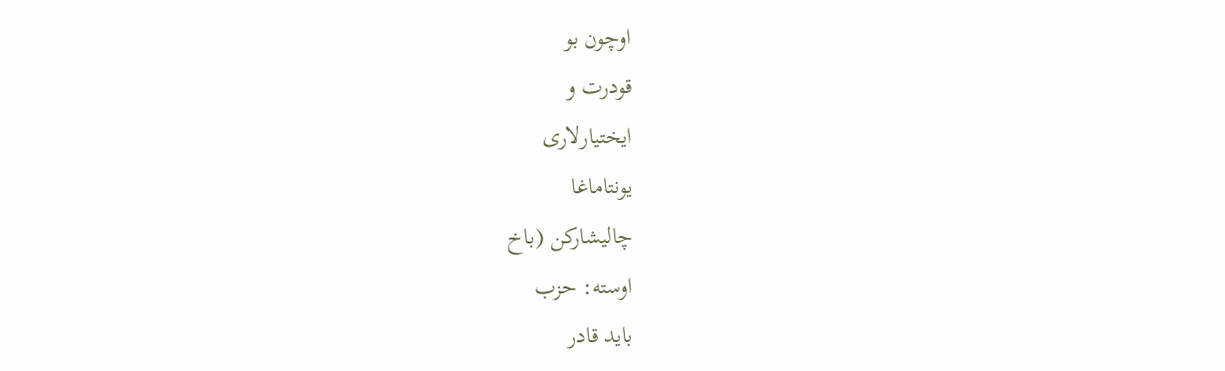اوچون بو
قودرت و
ایختیارلاری
یونتاماغا
چالیشارکن (باخ
اوسته: حزب
بايد قادر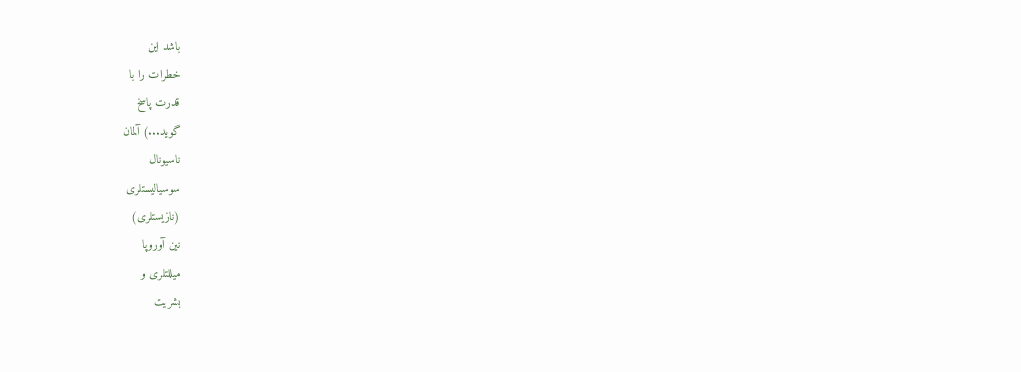باشد اين
خطرات را با
قدرت پاسخ
گويد...) آلمان
ناسیونال
سوسیالیستلری
(نازیستلری)
نین آوروپا
میللتلری و
بشریت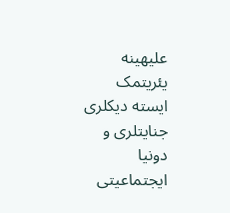علیهینه
یئریتمک
ایسته دیکلری
جنایتلری و
دونیا
ایجتماعیتی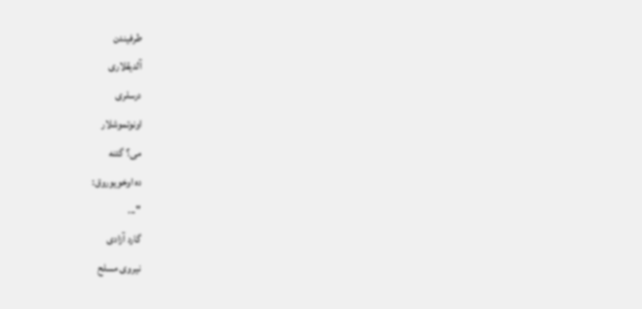طرفیندن
آلدیقلاری
درسلری
اونوتموشلار
می؟ گئنه
ده اوخویوروق:
"...
گارد آزادی
نيروی مسلح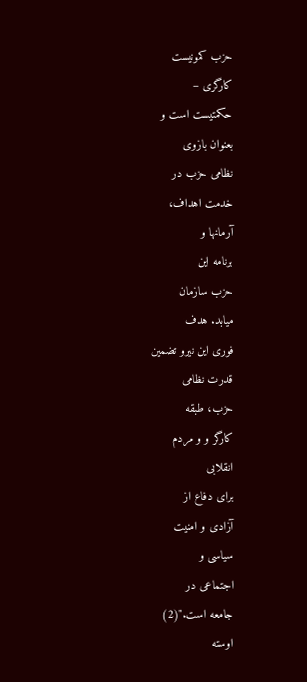حزب کمونيست
کارگری –
حکمتيست است و
بعنوان بازوی
نظامی حزب در
خدمت اهداف،
آرمانها و
برنامه اين
حزب سازمان
ميابد. هدف
فوری اين نيرو تضمين
قدرت نظامی
حزب، طبقه
کارگر و و مردم
انقلابی
برای دفاع از
آزادی و امنيت
سياسی و
اجتماعی در
جامعه است."(2)
اوسته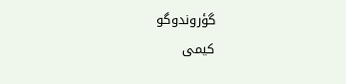گؤروندوگو
کیمی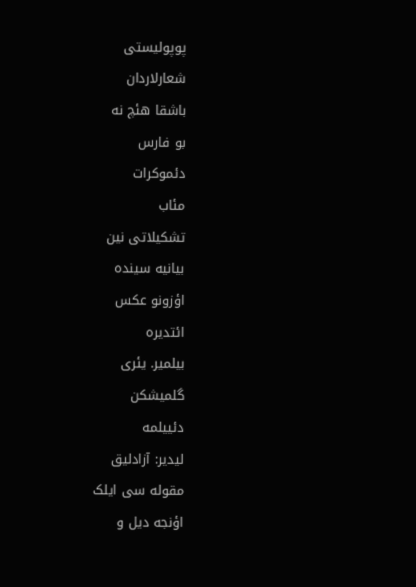پوپولیستی
شعارلاردان
باشقا هئچ نه
بو فارس
دئموکرات
مئاب
تشکیلاتی نین
بیانیه سینده
اؤزونو عکس
ائتدیره
بیلمیر. یئری
گلمیشکن
دئییلمه
لیدیر: آزادلیق
مقوله سی ایلک
اؤنجه دیل و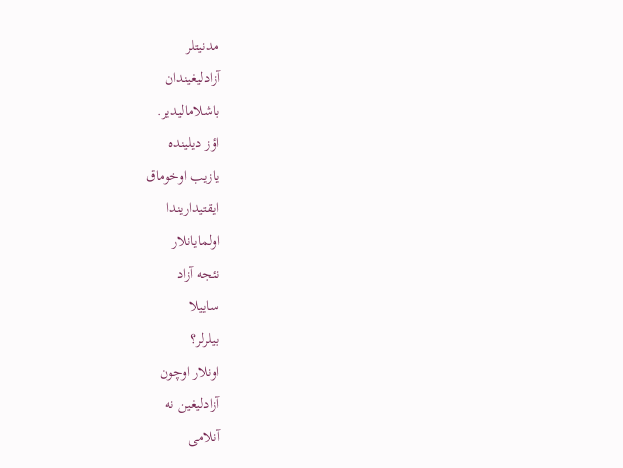مدنیتلر
آزادلیغیندان
باشلامالیدیر.
اؤز دیلینده
یازیب اوخوماق
ایقتیداریندا
اولمایانلار
نئجه آزاد
ساییلا
بیلرلر؟
اونلار اوچون
آزادلیغین نه
آنلامی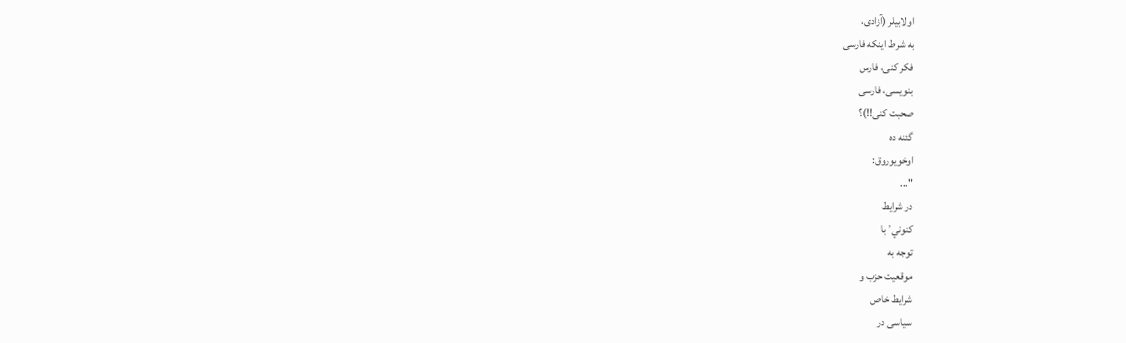اولابیلر (آزادی،
به شرط اینکه فارسی
فکر کنی، فارس
بنویسی، فارسی
صحبت کنی!!)؟
گئنه ده
اوخویوروق:
"...
در شرايط
کنوني٬ با
توجه به
موقعيت حزب و
شرايط خاص
سياسی در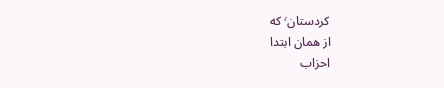کردستان٬ که
از همان ابتدا
احزاب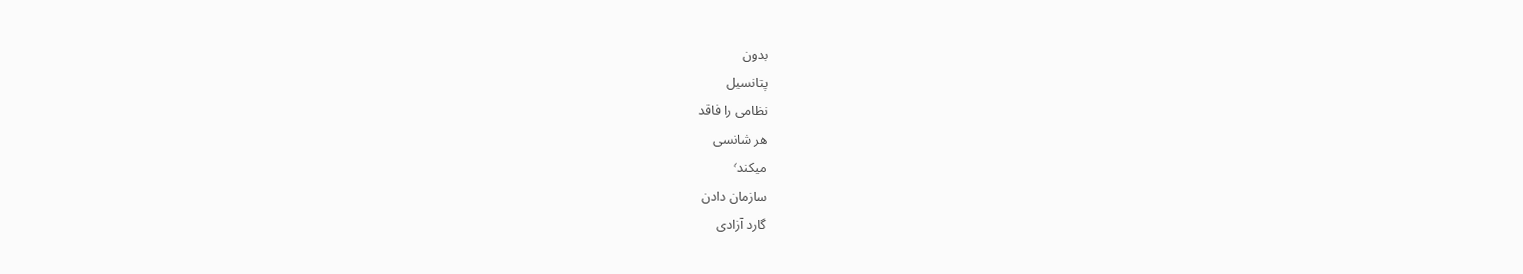بدون
پتانسيل
نظامی را فاقد
هر شانسی
ميکند٬
سازمان دادن
گارد آزادی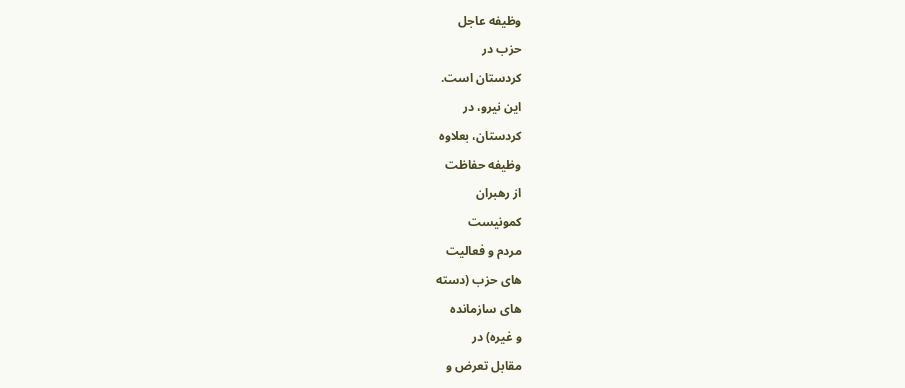وظيفه عاجل
حزب در
کردستان است.
اين نيرو، در
کردستان، بعلاوه
وظيفه حفاظت
از رهبران
کمونيست
مردم و فعاليت
های حزب (دسته
های سازمانده
و غيره) در
مقابل تعرض و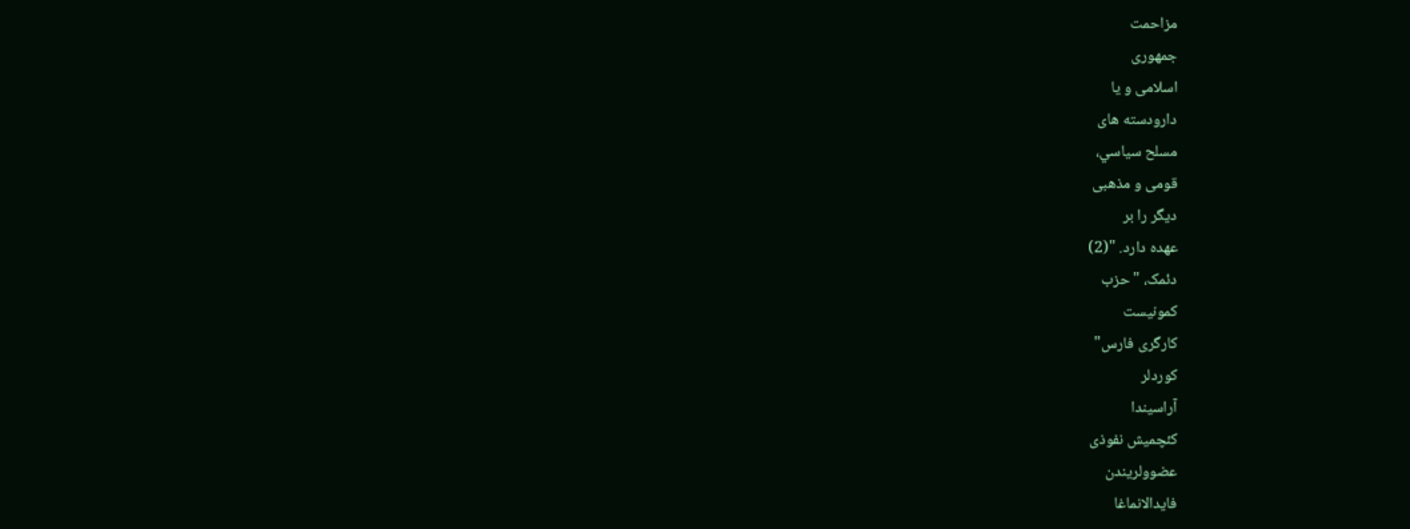مزاحمت
جمهوری
اسلامی و يا
دارودسته های
مسلح سياسي،
قومی و مذهبی
ديگر را بر
عهده دارد. "(2)
دئمک، "حزب
کمونیست
کارگری فارس"
کوردلر
آراسیندا
کئچمیش نفوذی
عضوولریندن
فایدالانماغا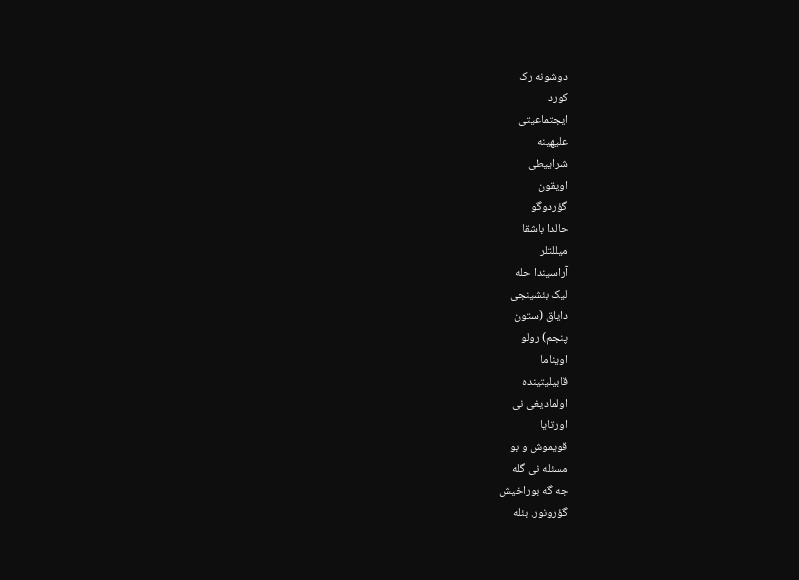دوشونه رک
کورد
ایجتماعیتی
علیهینه
شراییطی
اویقون
گؤردوگو
حالدا باشقا
میللتلر
آراسیندا حله
لیک بئشینجی
دایاق (ستون
پنجم) رولو
اویناما
قابیلیتینده
اولمادیغی نی
اورتایا
قویموش و بو
مسئله نی گله
جه گه بوراخیش
گؤرونور. بئله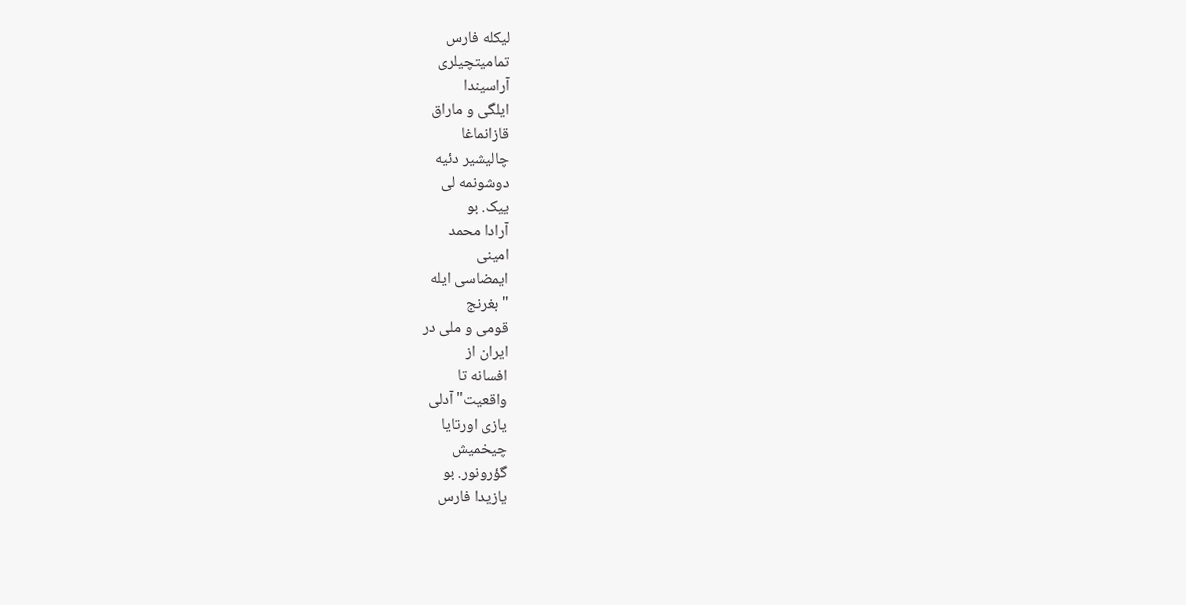لیکله فارس
تمامیتچیلری
آراسیندا
ایلگی و ماراق
قازانماغا
چالیشیر دئیه
دوشونمه لی
ییک. بو
آرادا محمد
امینی
ایمضاسی ایله
"بغرنج
قومی و ملی در
ايران از
افسانه تا
واقعيت" آدلی
یازی اورتایا
چیخمیش
گؤرونور. بو
یازیدا فارس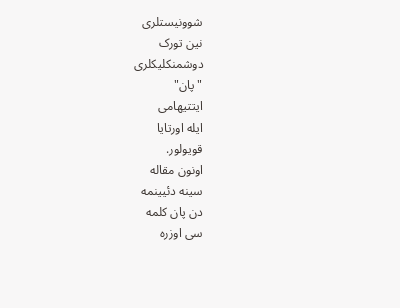شوونیستلری
نین تورک
دوشمنکلیکلری
"پان"
ایتتیهامی
ایله اورتایا
قویولور.
اونون مقاله
سینه دئیینمه
دن پان کلمه
سی اوزره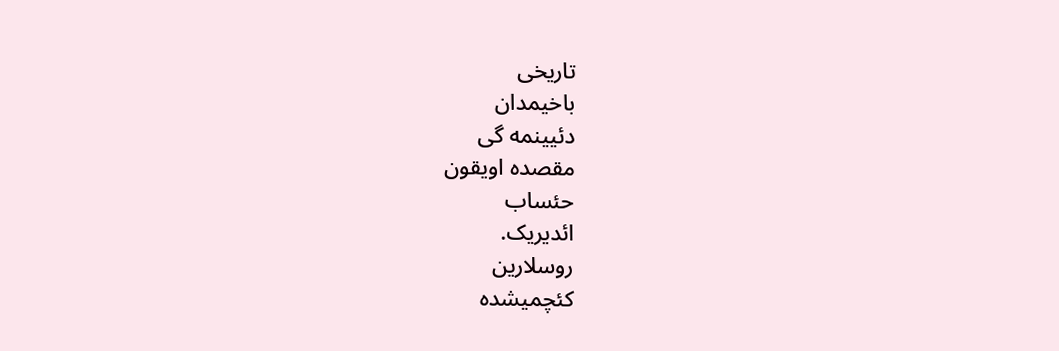تاریخی
باخیمدان
دئیینمه گی
مقصده اویقون
حئساب
ائدیریک.
روسلارین
کئچمیشده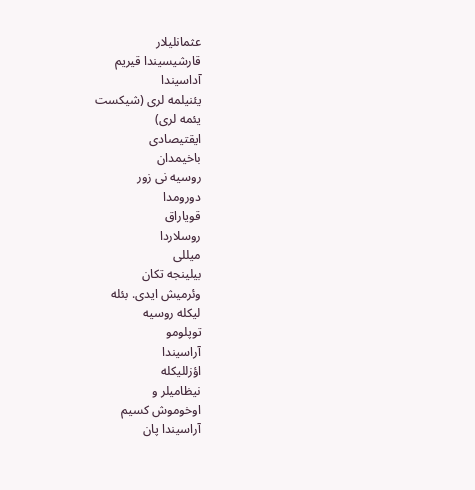عثمانلیلار
قارشیسیندا قیریم
آداسیندا
یئنیلمه لری (شیکست
یئمه لری)
ایقتیصادی
باخیمدان
روسیه نی زور
دورومدا
قویاراق
روسلاردا
میللی
بیلینجه تکان
وئرمیش ایدی. بئله
لیکله روسیه
توپلومو
آراسیندا
اؤزللیکله
نیظامیلر و
اوخوموش کسیم
آراسیندا پان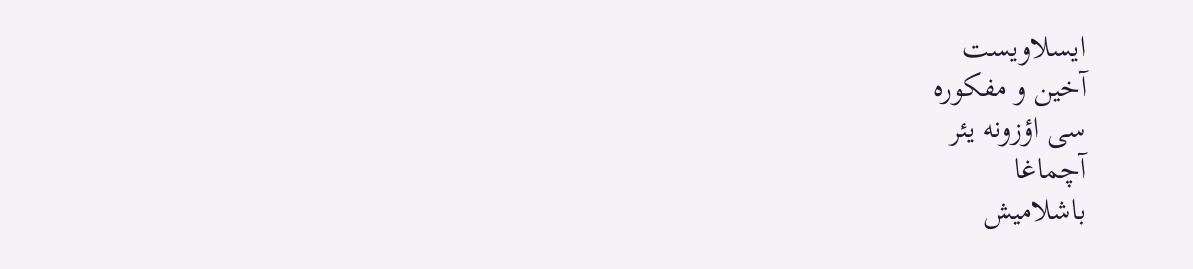ایسلاویست
آخین و مفکوره
سی اؤزونه یئر
آچماغا
باشلامیش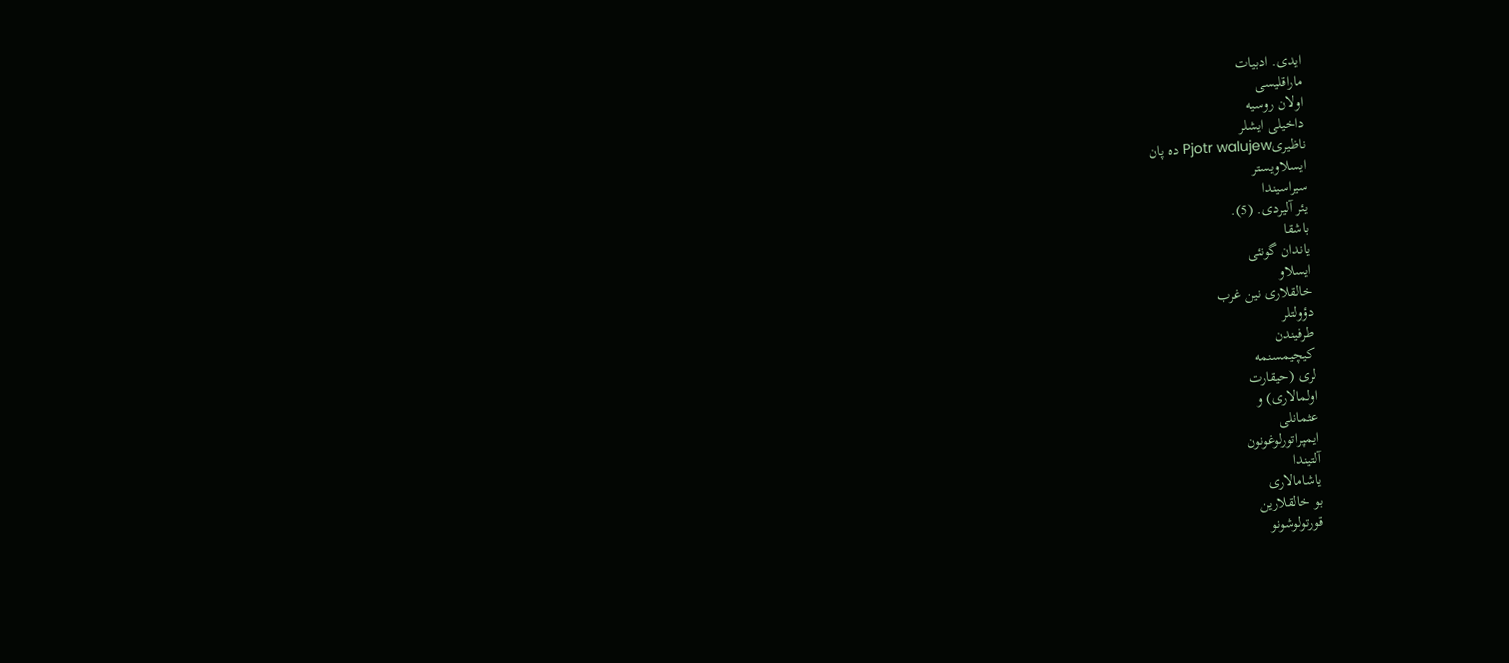ایدی. ادبیات
ماراقلیسی
اولان روسیه
داخیلی ایشلر
ناظیریPjotr walujew ده پان
ایسلاویستر
سیراسیندا
یئر آلیردی. (5).
باشقا
یاندان گونئی
ایسلاو
خالقلاری نین غرب
دؤولتلر
طرفیندن
کیچیمسنمه
لری (حیقارت
اولمالاری) و
عثمانلی
ایمپراتورلوغونون
آلتیندا
یاشامالاری
بو خالقلارین
قورتولوشونو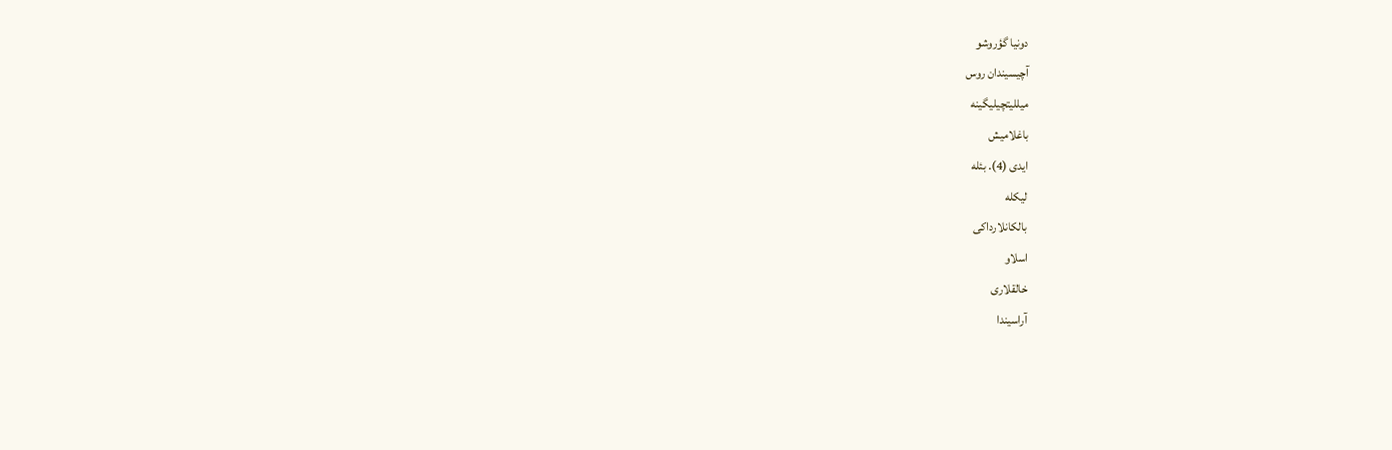دونیا گؤروشو
آچیسیندان روس
میللیتچیلیگینه
باغلامیش
ایدی (4). بئله
لیکله
بالکانلارداکی
اسلاو
خالقلاری
آراسیندا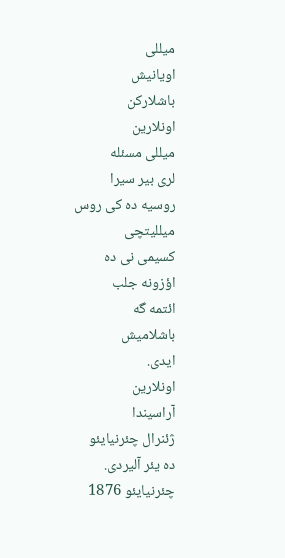میللی
اویانیش
باشلارکن
اونلارین
میللی مسئله
لری بیر سیرا
روسیه ده کی روس
میللیتچی
کسیمی نی ده
اؤزونه جلب
ائتمه گه
باشلامیش
ایدی.
اونلارین
آراسیندا
ژئنرال چئرنیایئو
ده یئر آلیردی.
چئرنیایئو 1876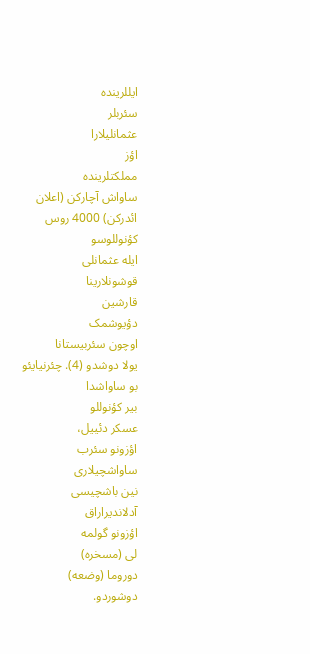ایللرینده
سئربلر
عثمانلیلارا
اؤز
مملکتلرینده
ساواش آچارکن (اعلان
ائدرکن) 4000 روس
کؤنوللوسو
ایله عثمانلی
قوشونلارینا
قارشین
دؤیوشمک
اوچون سئربیستانا
یولا دوشدو (4). چئرنیایئو
بو ساواشدا
بیر کؤنوللو
عسکر دئییل،
اؤزونو سئرب
ساواشچیلاری
نین باشچیسی
آدلاندیراراق
اؤزونو گولمه
لی (مسخره)
دوروما (وضعه)
دوشوردو.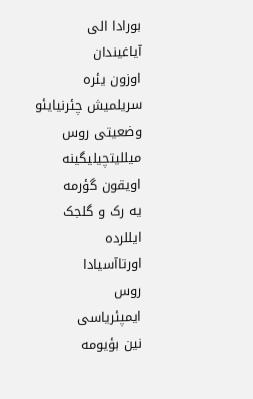بورادا الی
آیاغیندان
اوزون یئره
سریلمیش چئرنیایئو
وضعیتی روس
میللیتچیلیگینه
اویقون گؤرمه
یه رک و گلجک
ایللرده
اورتاآسیادا
روس
ایمپئریاسی
نین بؤیومه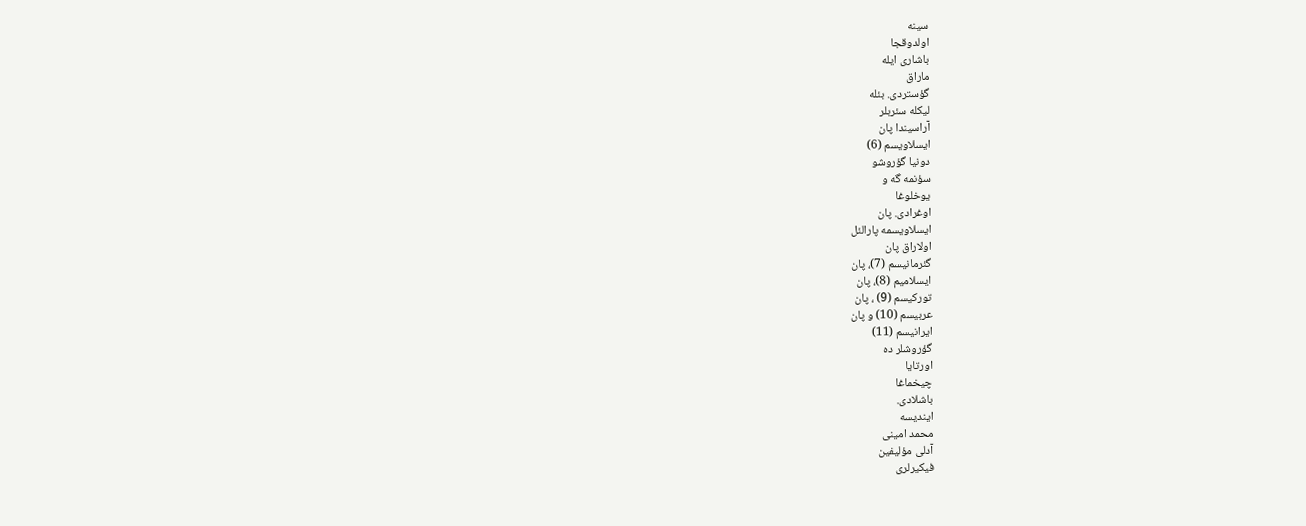سینه
اولدوقجا
باشاری ایله
ماراق
گؤستردی. بئله
لیکله سئربلر
آراسیندا پان
ایسلاویسم (6)
دونیا گؤروشو
سؤنمه گه و
یوخلوغا
اوغرادی. پان
ایسلاویسمه پارالئل
اولاراق پان
گئرمانیسم (7)، پان
ایسلامیم (8)، پان
تورکیسم (9) ، پان
عربیسم (10) و پان
ایرانیسم (11)
گؤروشلر ده
اورتایا
چیخماغا
باشلادی.
ایندیسه
محمد امینی
آدلی مؤلیفین
فیکیرلری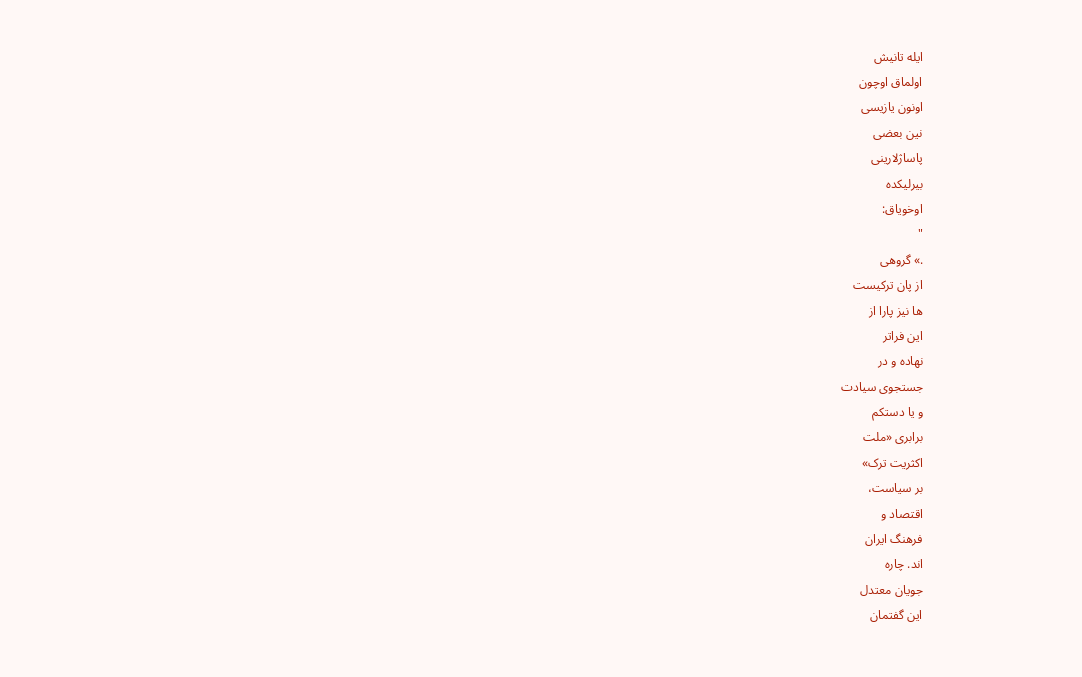ایله تانیش
اولماق اوچون
اونون یازیسی
نین بعضی
پاساژلارینی
بیرلیکده
اوخویاق:
"
.» گروهی
از پان ترکيست
ها نيز پارا از
اين فراتر
نهاده و در
جستجوی سيادت
و يا دستکم
برابری «ملت
اکثريت ترک»
بر سياست،
اقتصاد و
فرهنگ ايران
اند. چاره
جويان معتدل
اين گفتمان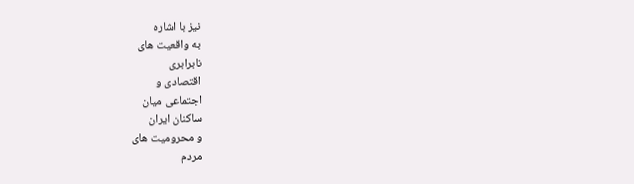نيز با اشاره
به واقعيت های
نابرابری
اقتصادی و
اجتماعی ميان
ساکنان ايران
و محروميت های
مردم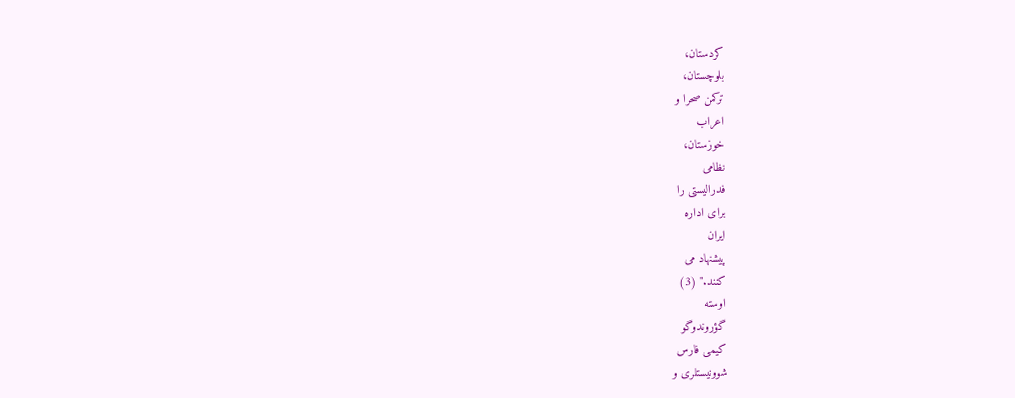کردستان،
بلوچستان،
ترکمن صحرا و
اعراب
خوزستان،
نظامی
فدراليستی را
برای اداره
ايران
پيشنهاد می
کنند." (3)
اوسته
گؤروندوگو
کیمی فارس
شوونیستلری و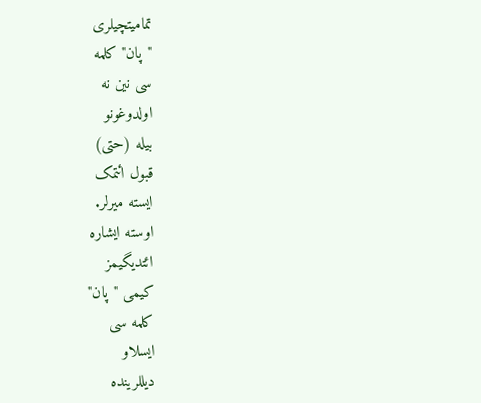تمامیتچیلری
"پان" کلمه
سی نین نه
اولدوغونو
بیله (حتی)
قبول ائتمک
ایسته میرلر.
اوسته ایشاره
ائتدیگیمز
کیمی "پان"
کلمه سی
ایسلاو
دیللرینده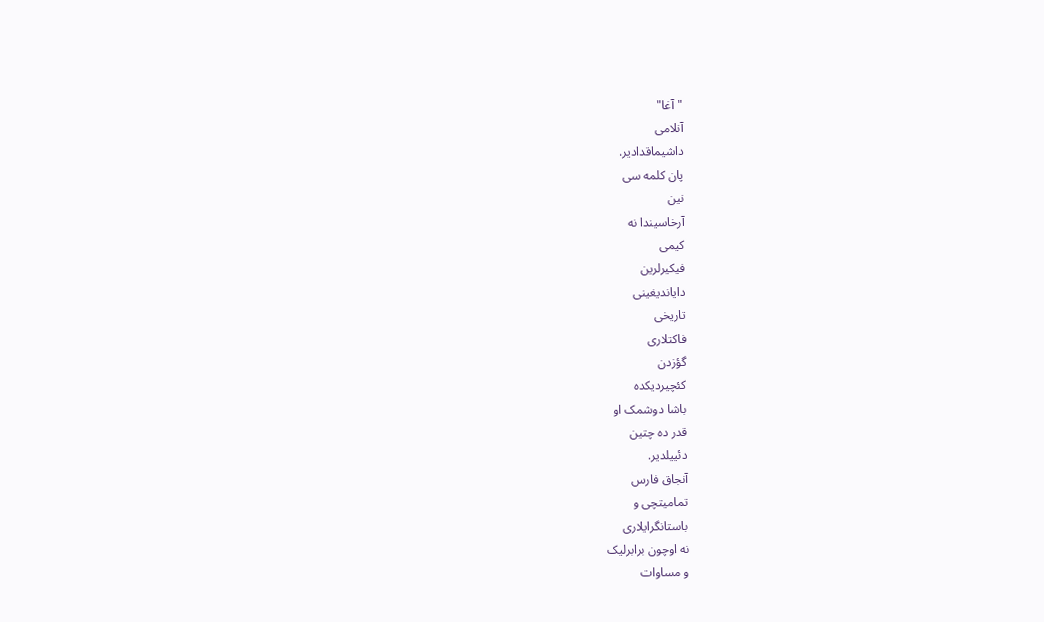"آغا"
آنلامی
داشیماقدادیر.
پان کلمه سی
نین
آرخاسیندا نه
کیمی
فیکیرلرین
دایاندیغینی
تاریخی
فاکتلاری
گؤزدن
کئچیردیکده
باشا دوشمک او
قدر ده چتین
دئییلدیر.
آنجاق فارس
تمامیتچی و
باستانگرایلاری
نه اوچون برابرلیک
و مساوات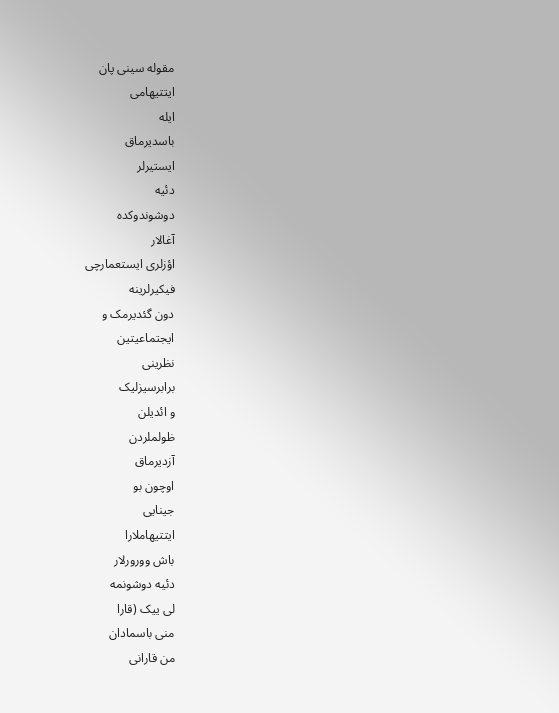مقوله سینی پان
ایتتیهامی
ایله
باسدیرماق
ایستیرلر
دئیه
دوشوندوکده
آغالار
اؤزلری ایستعمارچی
فیکیرلرینه
دون گئدیرمک و
ایجتماعیتین
نظرینی
برابرسیزلیک
و ائدیلن
ظولملردن
آزدیرماق
اوچون بو
جینایی
ایتتیهاملارا
باش وورورلار
دئیه دوشونمه
لی ییک (قارا
منی باسمادان
من قارانی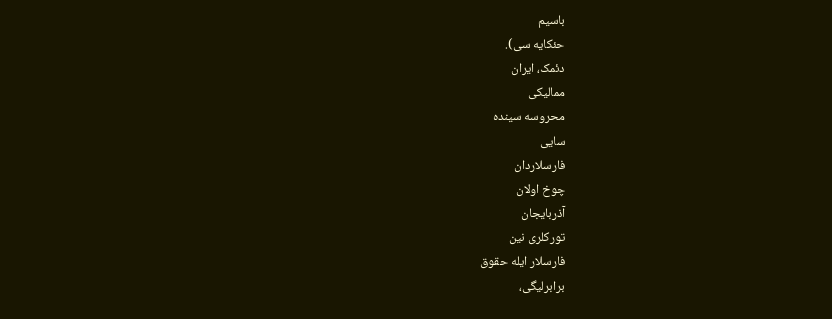باسیم
حئکایه سی).
دئمک، ایران
ممالیکی
محروسه سینده
سایی
فارسلاردان
چوخ اولان
آذربایجان
تورکلری نین
فارسلار ایله حقوق
برابرلیگی،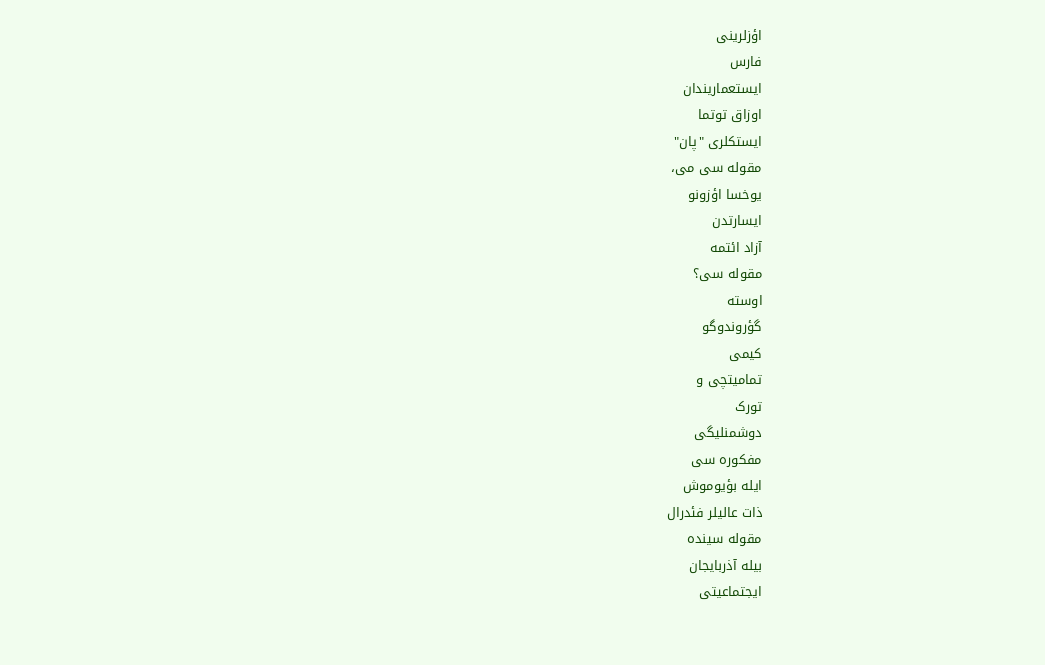اؤزلرینی
فارس
ایستعماریندان
اوزاق توتما
ایستکلری "پان"
مقوله سی می،
یوخسا اؤزونو
ایسارتدن
آزاد ائتمه
مقوله سی؟
اوسته
گؤروندوگو
کیمی
تمامیتچی و
تورک
دوشمنلیگی
مفکوره سی
ایله بؤیوموش
ذات عالیلر فئدرال
مقوله سینده
بیله آذربایجان
ایجتماعیتی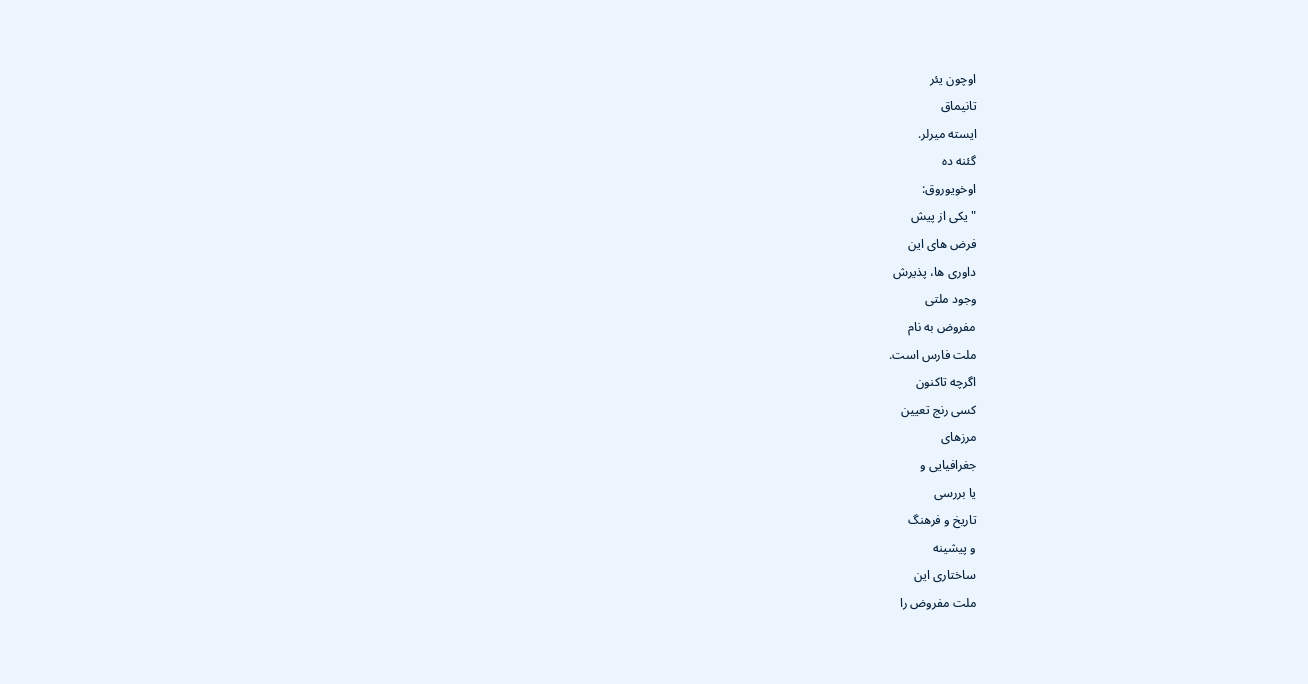اوچون یئر
تانیماق
ایسته میرلر.
گئنه ده
اوخویوروق:
" يکی از پيش
فرض های اين
داوری ها، پذيرش
وجود ملتی
مفروض به نام
ملت فارس است.
اگرچه تاکنون
کسی رنج تعيين
مرزهای
جغرافيايی و
يا بررسی
تاريخ و فرهنگ
و پيشينه
ساختاری اين
ملت مفروض را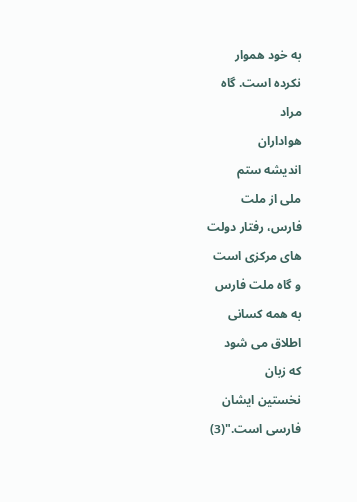به خود هموار
نکرده است. گاه
مراد
هواداران
انديشه ستم
ملی از ملت
فارس، رفتار دولت
های مرکزی است
و گاه ملت فارس
به همه کسانی
اطلاق می شود
که زبان
نخستين ايشان
فارسی است."(3)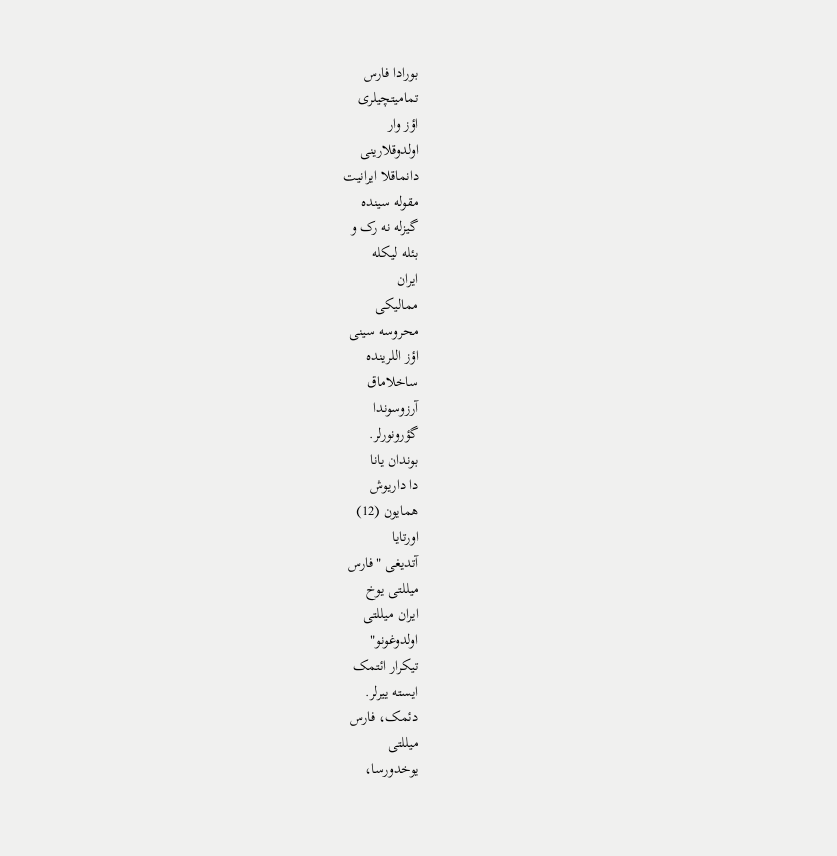بورادا فارس
تمامیتچیلری
اؤز وار
اولدوقلارینی
دانماقلا ایرانیت
مقوله سینده
گیزله نه رک و
بئله لیکله
ایران
ممالیکی
محروسه سینی
اؤز اللرینده
ساخلاماق
آرزوسوندا
گؤرونورلر.
بوندان یانا
دا داریوش
همایون (12)
اورتایا
آتدیغی "فارس
میللتی یوخ
ایران میللتی
اولدوغونو"
تیکرار ائتمک
ایسته ییرلر.
دئمک، فارس
میللتی
یوخدورسا،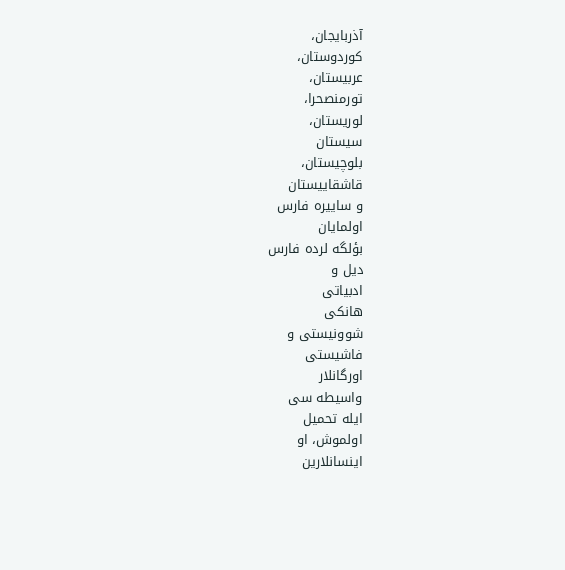آذربایجان،
کوردوستان،
عربیستان،
تورمنصحرا،
لوریستان،
سیستان
بلوچیستان،
قاشقاییستان
و ساییره فارس
اولمایان
بؤلگه لرده فارس
دیل و
ادبیاتی
هانکی
شوونیستی و
فاشیستی
اورگانلار
واسیطه سی
ایله تحمیل
اولموش، او
اینسانلارین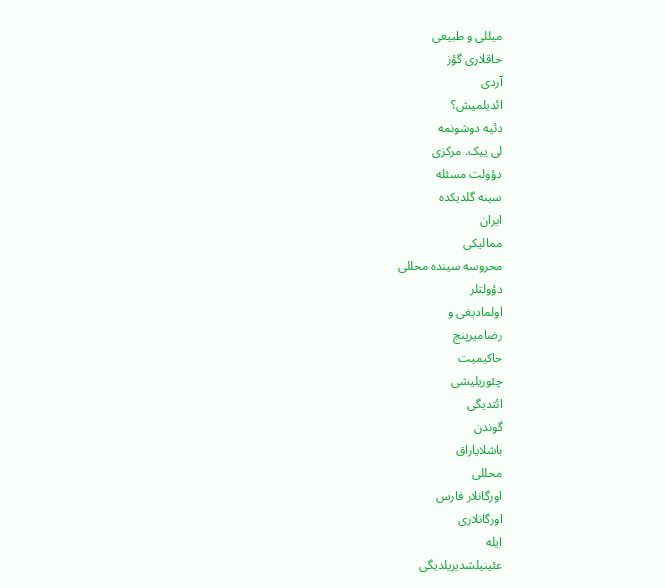میللی و طبیعی
حاقلاری گؤز
آردی
ائدیلمیش؟
دئیه دوشونمه
لی ییک. مرکزی
دؤولت مسئله
سینه گلدیکده
ایران
ممالیکی
محروسه سینده محللی
دؤولتلر
اولمادیغی و
رضامیرپنج
حاکیمیت
چئوریلیشی
ائتدیگی
گوندن
باشلایاراق
محللی
اورگانلار فارس
اورگانلاری
ایله
عئینیلشدیریلدیگی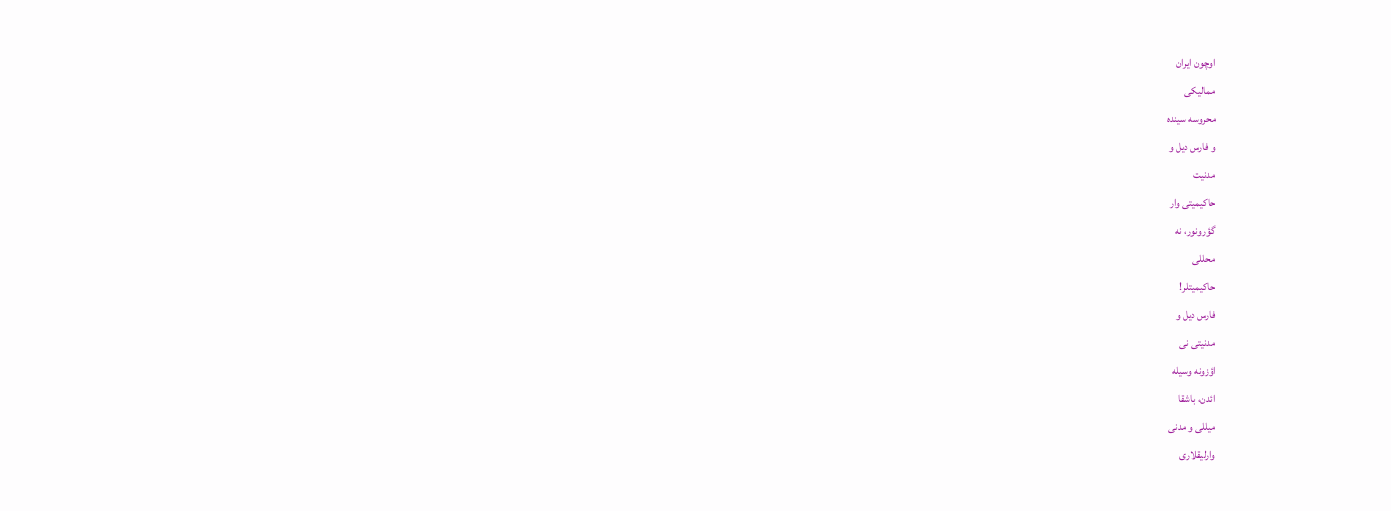اوچون ایران
ممالیکی
محروسه سینده
و فارس دیل و
مدنیت
حاکیمیتی وار
گؤرونور، نه
محللی
حاکیمیتلر!
فارس دیل و
مدنیتی نی
اؤزونه وسیله
ائدن، باشقا
میللی و مدنی
وارلیقلاری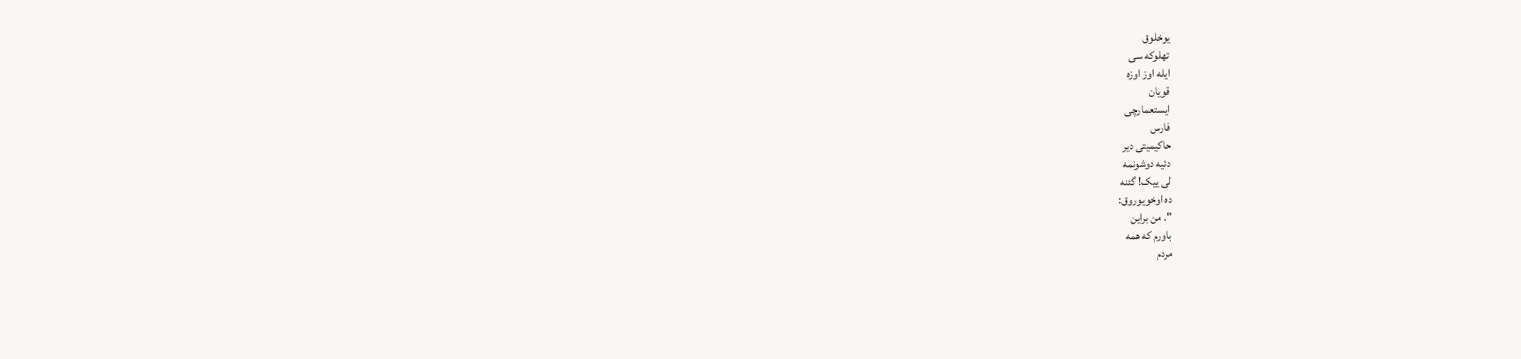یوخلوق
تهلوکه سی
ایله اوز اوزه
قویان
ایستعمارچی
فارس
حاکیمیتی دیر
دئیه دوشونمه
لی ییک! گئنه
ده اوخویوروق:
". من براين
باورم که همه
مردم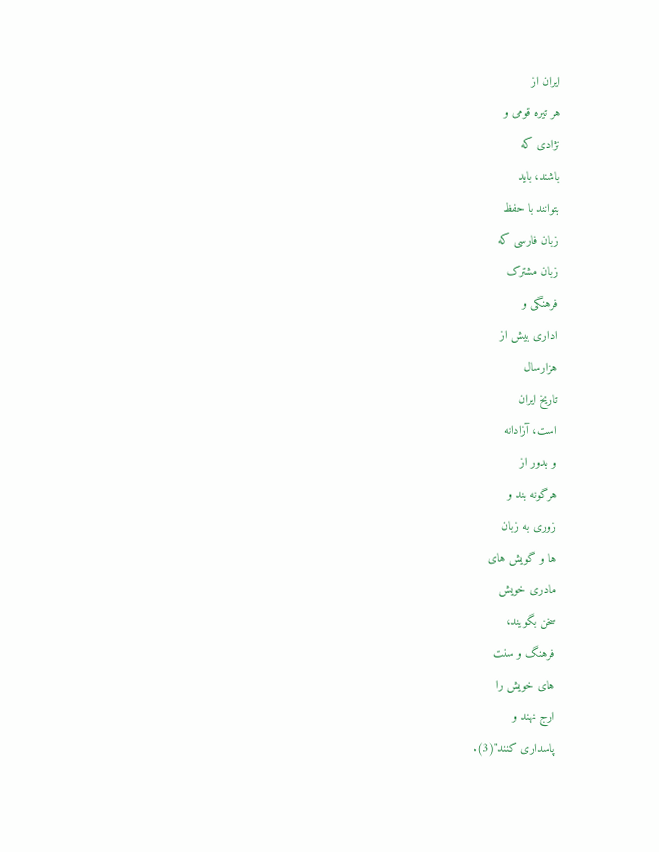ايران از
هر تيره قومی و
نژادی که
باشند، بايد
بتوانند با حفظ
زبان فارسی که
زبان مشترک
فرهنگی و
اداری بيش از
هزارسال
تاريخ ايران
است، آزادانه
و بدور از
هرگونه بند و
زوری به زبان
ها و گويش های
مادری خويش
سخن بگويند،
فرهنگ و سنت
های خويش را
ارج نهند و
پاسداری کنند"(3).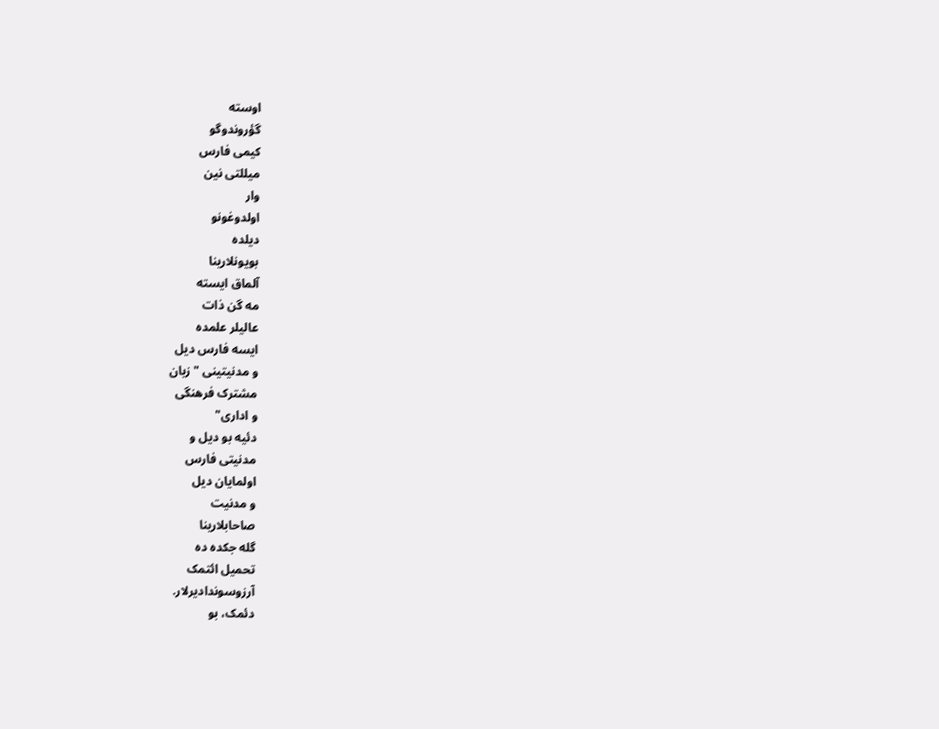اوسته
گؤروندوگو
کیمی فارس
میللتی نین
وار
اولدوغونو
دیلده
بویونلارینا
آلماق ایسته
مه گن ذات
عالیلر علمده
ایسه فارس دیل
و مدنیتینی "زبان
مشترک فرهنگی
و اداری"
دئیه بو دیل و
مدنیتی فارس
اولمایان دیل
و مدنیت
صاحابلارینا
گله جکده ده
تحمیل ائتمک
آرزوسوندادیرلار.
دئمک، بو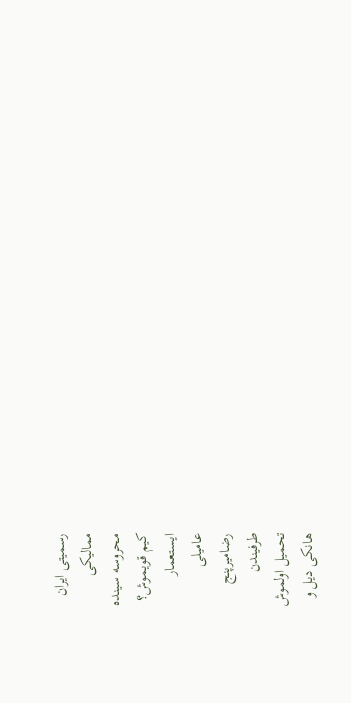رسمیتی ایران
ممالیکی
محروسه سینده
کیم قویموش؟
ایستعمار
عامیلی
رضامیرپنج
طرفیندن
تحمیل اولموش
هانکی دیل و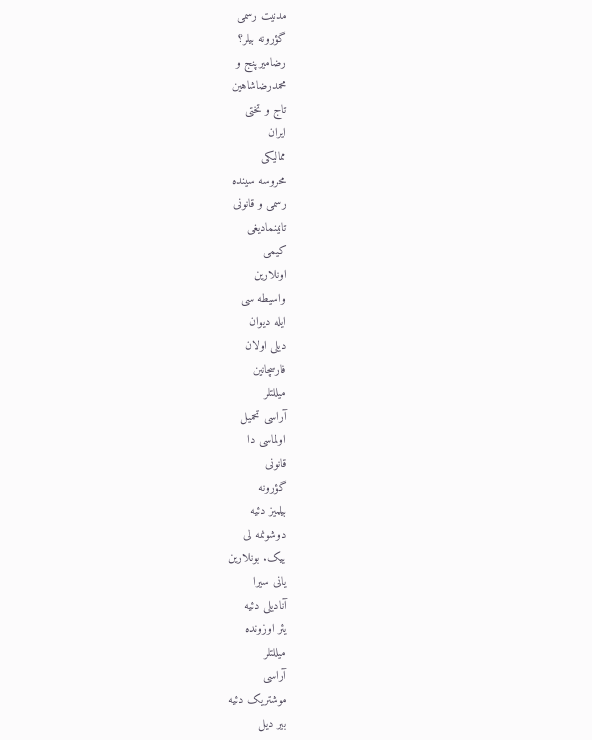مدنیت رسمی
گؤرونه بیلر؟
رضامیرپنج و
محمدرضاشاهین
تاج و تختی
ایران
ممالیکی
محروسه سینده
رسمی و قانونی
تانینمادیغی
کیمی
اونلارین
واسیطه سی
ایله دیوان
دیلی اولان
فارسچانین
میللتلر
آراسی تحمیل
اولماسی دا
قانونی
گؤرونه
بیلمیز دئیه
دوشونمه لی
ییک. بونلارین
یانی سیرا
آنادیلی دئیه
یئر اوزونده
میللتلر
آراسی
موشتریک دئیه
بیر دیل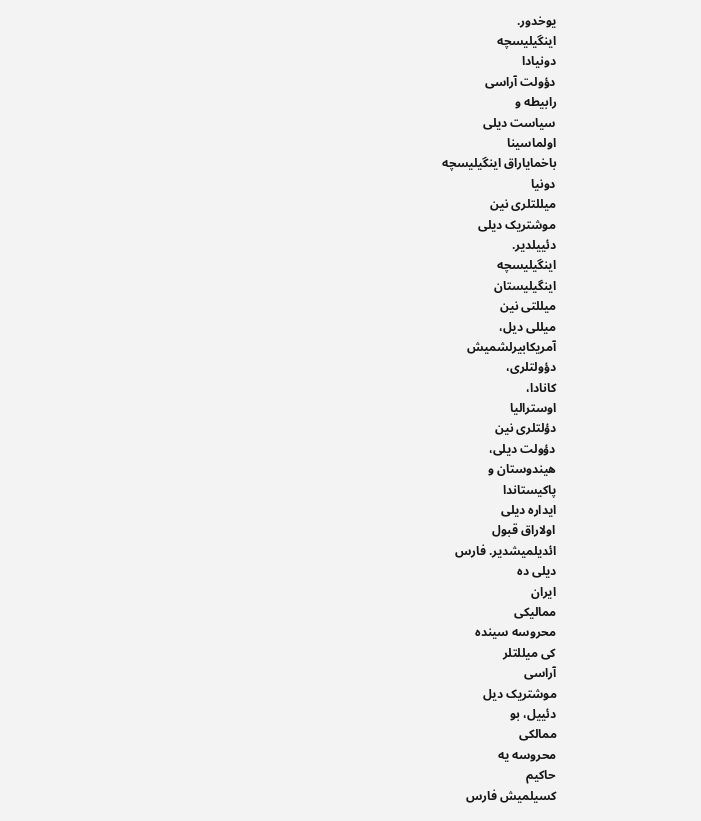یوخدور.
اینگیلیسچه
دونیادا
دؤولت آراسی
رابیطه و
سیاست دیلی
اولماسینا
باخمایاراق اینگیلیسچه
دونیا
میللتلری نین
موشتریک دیلی
دئییلدیر.
اینگیلیسچه
اینگیلیستان
میللتی نین
میللی دیل،
آمریکابیرلشمیش
دؤولتلری،
کانادا،
اوسترالیا
دؤلتلری نین
دؤولت دیلی،
هیندوستان و
پاکیستاندا
ایداره دیلی
اولاراق قبول
ائدیلمیشدیر. فارس
دیلی ده
ایران
ممالیکی
محروسه سینده
کی میللتلر
آراسی
موشتریک دیل
دئییل، بو
ممالکی
محروسه یه
حاکیم
کسیلمیش فارس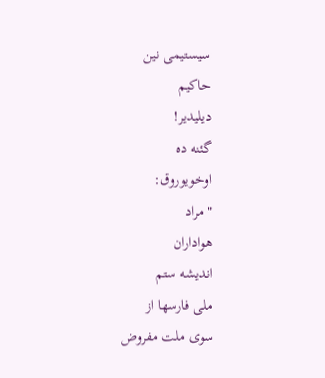سیستیمی نین
حاکیم
دیلیدیر!
گئنه ده
اوخویوروق:
" مراد
هواداران
انديشه ستم
ملی فارسها از
سوی ملت مفروض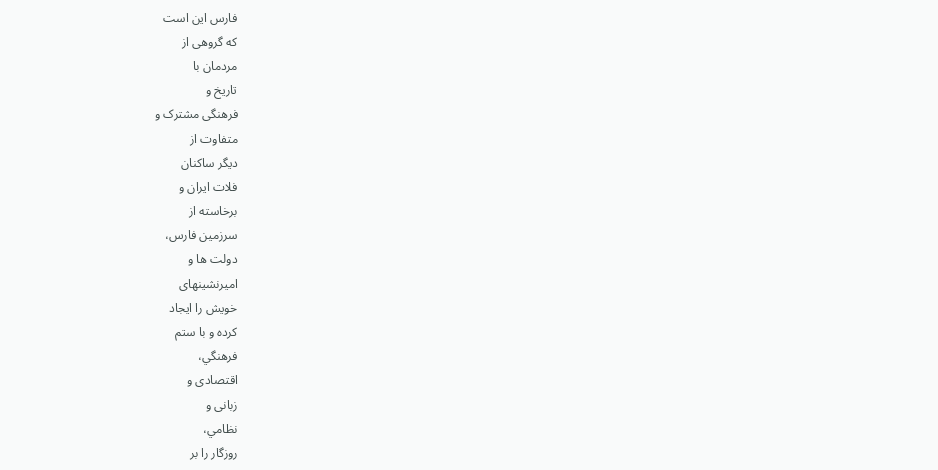فارس اين است
که گروهی از
مردمان با
تاريخ و
فرهنگی مشترک و
متفاوت از
ديگر ساکنان
فلات ايران و
برخاسته از
سرزمين فارس،
دولت ها و
اميرنشينهای
خويش را ايجاد
کرده و با ستم
فرهنگي،
اقتصادی و
زبانی و
نظامي،
روزگار را بر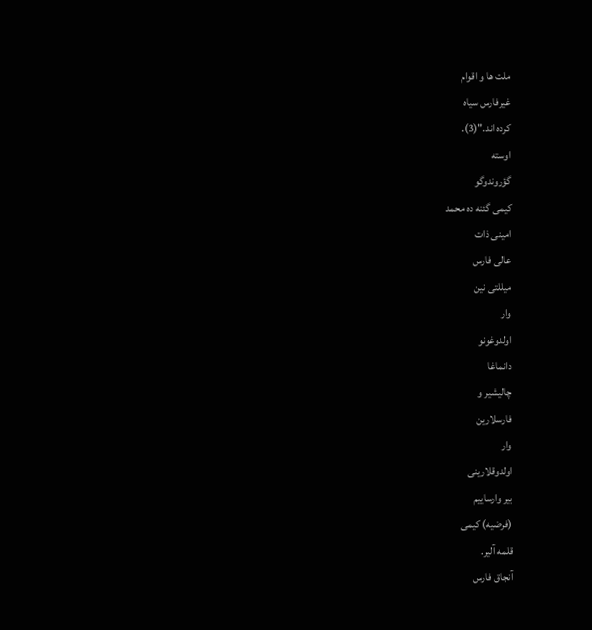ملت ها و اقوام
غيرفارس سياه
کرده اند."(3).
اوسته
گؤروندوگو
کیمی گئنه ده محمد
امینی ذات
عالی فارس
میللتی نین
وار
اولدوغونو
دانماغا
چالیشیر و
فارسلارین
وار
اولدوقلارینی
بیر وارساییم
(فرضیه) کیمی
قلمه آلیر.
آنجاق فارس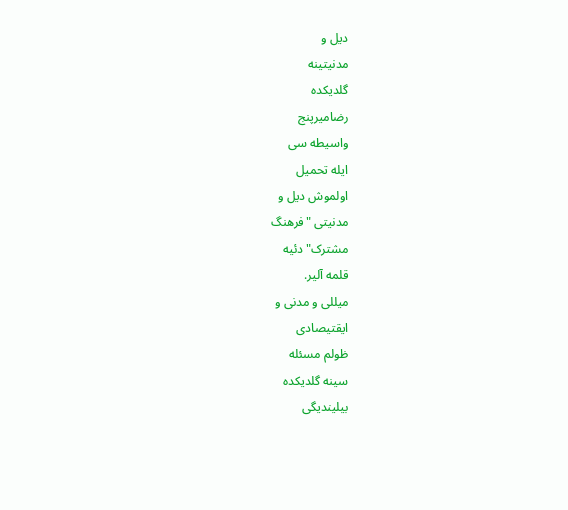دیل و
مدنیتینه
گلدیکده
رضامیرپنج
واسیطه سی
ایله تحمیل
اولموش دیل و
مدنیتی "فرهنگ
مشترک" دئیه
قلمه آلیر.
میللی و مدنی و
ایقتیصادی
ظولم مسئله
سینه گلدیکده
بیلیندیگی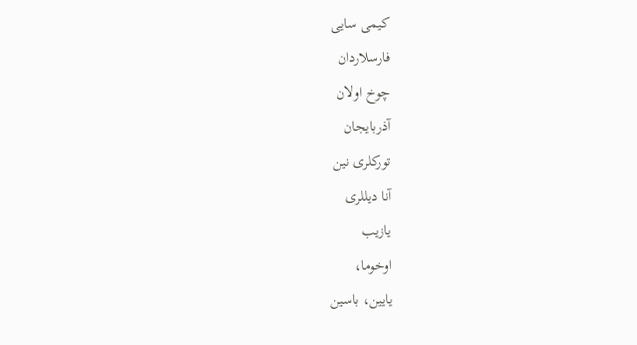کیمی سایی
فارسلاردان
چوخ اولان
آذربایجان
تورکلری نین
آنا دیللری
یازیب
اوخوما،
یایین، باسین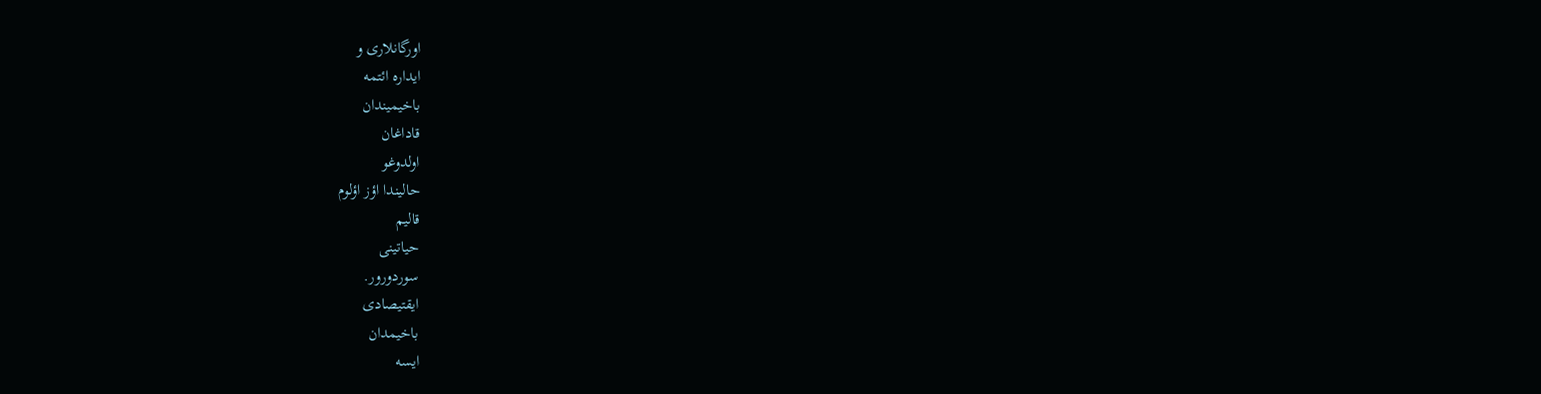اورگانلاری و
ایداره ائتمه
باخیمیندان
قاداغان
اولدوغو
حالیندا اؤز اؤلوم
قالیم
حیاتینی
سوردورور.
ایقتیصادی
باخیمدان
ایسه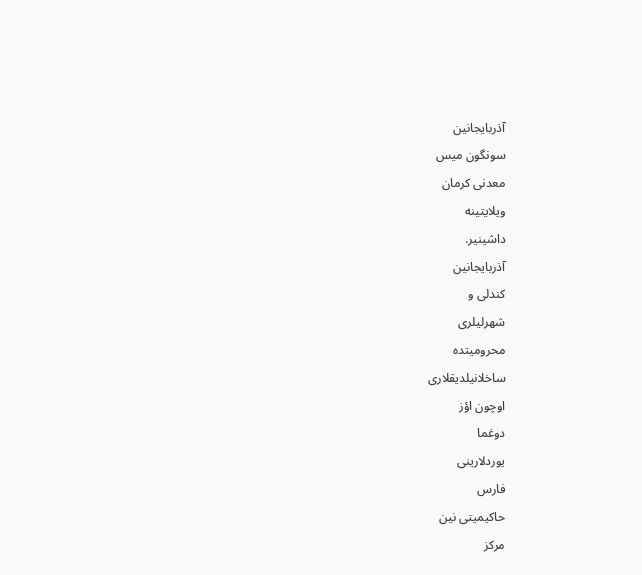آذربایجانین
سونگون میس
معدنی کرمان
ویلایتینه
داشینیر.
آذربایجانین
کندلی و
شهرلیلری
محرومیتده
ساخلانیلدیقلاری
اوچون اؤز
دوغما
یوردلارینی
فارس
حاکیمیتی نین
مرکز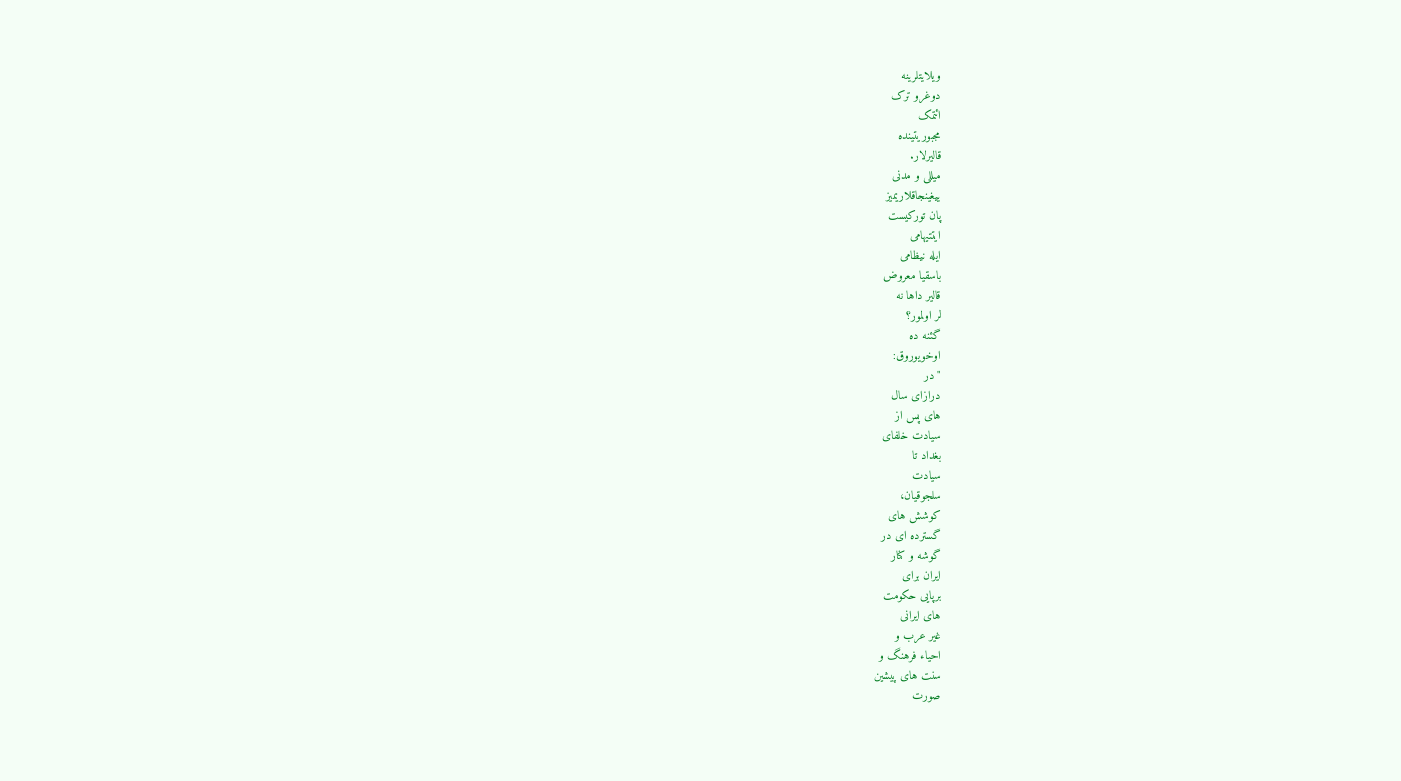ویلایتلرینه
دوغرو ترک
ائتمک
مجبوریتینده
قالیرلار.
میللی و مدنی
ییغینجاقلاریمیز
پان تورکیست
ایتتیهامی
ایله نیظامی
باسقیا معروض
قالیر داها نه
لر اولمور؟
گئنه ده
اوخویوروق:
"در
درازای سال
های پس از
سيادت خلفای
بغداد تا
سيادت
سلجوقيان،
کوشش های
گسترده ای در
گوشه و کنار
ايران برای
برپايی حکومت
های ايرانی
غير عرب و
احياء فرهنگ و
سنت های پيشين
صورت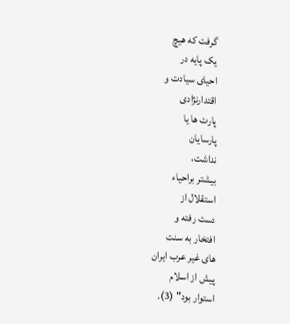گرفت که هيچ
يک پايه در
احيای سيادت و
اقتدارنژادی
پارت ها يا
پارسايان
نداشت،
بيشتر براحياء
استقلال از
دست رفته و
افتخار به سنت
های غير عرب ايران
پيش از اسلام
استوار بود" (3).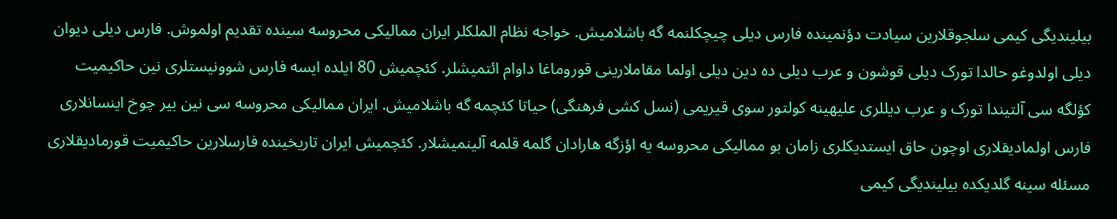بیلیندیگی کیمی سلجوقلارین سیادت دؤنمینده فارس دیلی چیچکلنمه گه باشلامیش. خواجه نظام الملکلر ایران ممالیکی محروسه سینده تقدیم اولموش. فارس دیلی دیوان دیلی اولدوغو حالدا تورک دیلی قوشون و عرب دیلی ده دین دیلی اولما مقاملارینی قوروماغا داوام ائتمیشلر. کئچمیش 80 ایلده ایسه فارس شوونیستلری نین حاکیمیت کؤلگه سی آلتیندا تورک و عرب دیللری علیهینه کولتور سوی قیریمی (نسل کشی فرهنگی) حیاتا کئچمه گه باشلامیش. ایران ممالیکی محروسه سی نین بیر چوخ اینسانلاری فارس اولمادیقلاری اوچون حاق ایستدیکلری زامان بو ممالیکی محروسه یه اؤزگه هارادان گلمه قلمه آلینمیشلار. کئچمیش ایران تاریخینده فارسلارین حاکیمیت قورمادیقلاری مسئله سینه گلدیکده بیلیندیگی کیمی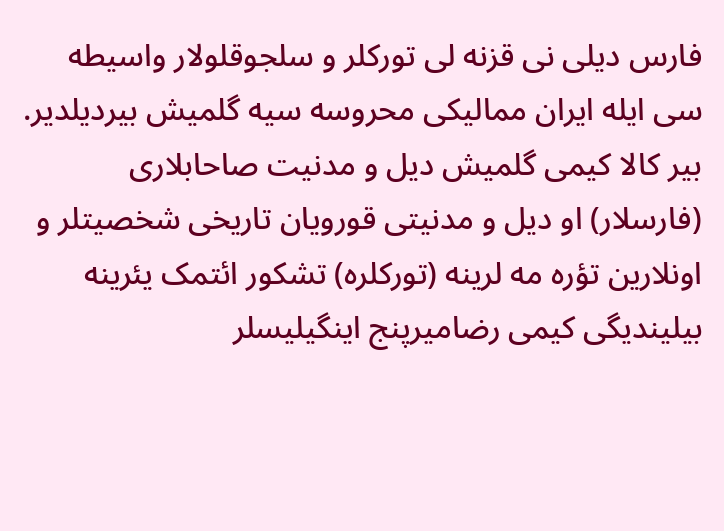فارس دیلی نی قزنه لی تورکلر و سلجوقلولار واسیطه سی ایله ایران ممالیکی محروسه سیه گلمیش بیردیلدیر. بیر کالا کیمی گلمیش دیل و مدنیت صاحابلاری (فارسلار) او دیل و مدنیتی قورویان تاریخی شخصیتلر و اونلارین تؤره مه لرینه (تورکلره) تشکور ائتمک یئرینه بیلیندیگی کیمی رضامیرپنج اینگیلیسلر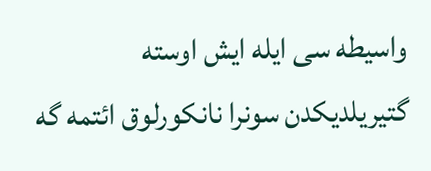واسیطه سی ایله ایش اوسته گتیریلدیکدن سونرا نانکورلوق ائتمه گه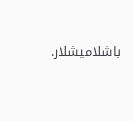باشلامیشلار.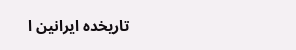تاریخده ایرانین ا